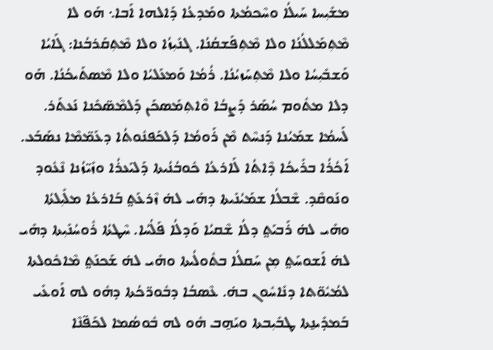ܡܫܺܝܼܚܐ ܚܰܝܠܳܐ ܘܚܶܟܡܳܬܐ ܘܡܰܕܥܳܐ ܕܰܐܠܗܐ ܐܰܒܐ܆ ܗܰܘ ܠܐ ܡܶܬܼܡܰܠܠܳܢܳܐ ܘܠܐ ܡܶܬܼܦܰܫܩܳܢܳܐ. ܓܢܺܝܼܙܳܐ ܘܠܐ ܡܶܬܼܩܰܪܒܳܢܐ: ܓܰܐܝܳܐ ܘܰܫܒܺܝܼܚܳܐ ܘܠܐ ܡܶܬܼܚܰܙܝܳܢܳܐ. ܪܳܡܳܐ ܘܰܡܥܰܠܝܳܐ ܘܠܐ ܡܶܣܬܰܝܟܳܢܳܐ. ܗܰܘ ܕܠܐ ܡܬܽܘܡ ܚܳܣܰܪ ܕܰܨܒܳܐ ܘܶܐܬܼܡܰܣܟܰܢ ܕܰܠܡܶܣ̈ܟܺܢܐ ܢܰܥܬܰܪ. ܠܰܚܡܳܐ ܫܡܰܝܳܢܐ ܕܰܢܚܶܬ ܡܶܢ ܪܰܘܡܳܐ ܕܰܠܟܰܦܢܽܘܬܳܐ ܕܥܰܡ̈ܡܶܐ ܢܣܰܒܰܥ. ܐܰܟܳܪܳܐ ܒܪܺܝܟܳܐ ܕܶܐܬܳܐ ܠܰܐܪܥܳܐ ܟܽܘܒܳܢܳܝܬܐ ܕܰܠܝܰܥܪܳܐ ܘܙܺܝ̈ܙܳܢܐ ܢܶܥܽܘܕ ܘܢܰܘܩܶܕ. ܫܶܒܠܳܐ ܫܡܰܝܳܢܺܝܬܐ ܕܗܺܝ ܠܗ̇ ܙܶܪܥܰܬ݀ ܒܰܐܪܥܳܐ ܡܠܺܝܼܠܬܳܐ ܘܗܺܝ ܠܗ̇ ܪܰܒܝܰܬ݀ ܕܠܳܐ ܫܶܩܝܳܐ ܘܰܕܠܳܐ ܦܰܠܳܚܳܐ. ܚܶܛܬܳܐ ܪܽܘܚܳܢܺܝܼܬܐ ܕܗܺܝ ܠܗ̇ ܐܰܫܘܚܰܬ݀ ܡܼܢ ܚܰܩܠܳܐ ܒܬܽܘܠܳܝܬܐ ܘܗܺܝ ܠܗ̇ ܫܰܟܢܰܬ݀ ܡܶܐܟܽܘܠܬܐ ܠܡܳܝܽܘ̈ܬܐ ܕܢܺܐܚܽܘܢ ܒܗ̇. ܥܶܣܒܳܐ ܕܒܽܘܪ̈ܟܳܬܐ ܕܗܽܘ ܠܗ ܐܰܘܥܺܝ ܒܰܡܕܺܝܢ̱ܬܐ ܛܒܺܝܼܒܬܐ ܘܝܰܗ̱ܒ ܗܽܘ ܠܗ ܒܽܘܣܳܡܐ ܠܟܰܦ̈ܢܶܐ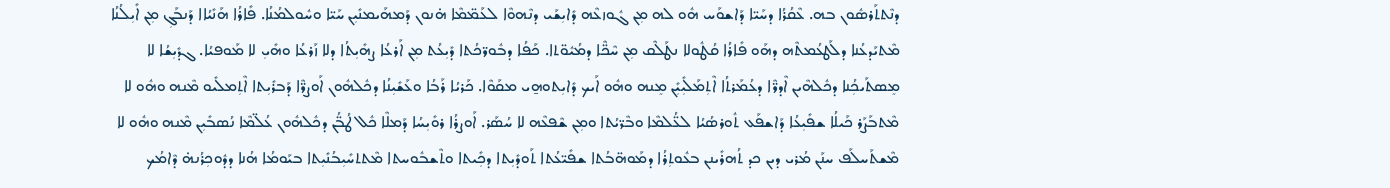ܕܢܶܬܬܰܪܣܽܘܢ ܒܗ. ܥܶܩܳܪܳܐ ܕܚܰܝ̈ܐ ܕܰܐܫܘܰܚ ܗܽܘ ܠܗ ܡܼܢ ܓܽܘܙܥܶܗ ܕܺܐܝܼܫܰܝ ܕܢܶܗܘܶܐ ܠܥܰܡ̈ܡܶܐ ܗ̇ܢܘܢ ܕܰܡܗܰܝܡܢܺܝܼܢ ܚܰܝ̈ܐ ܘܚܽܘܠܡܳܢܳܐ. ܦܺܐܪܳܐ ܗܰܢܺܝܳܐܐ ܕܰܢܒܰܓܼ ܡܼܢ ܐܺܝܼܠܳܢܳܐ ܡܶܬܝܰܕܥܳܢܐ ܕܠܰܛܥܳܡܬܶܗ ܕܗܰܘ ܦܺܐܪܳܐ ܩܳܛܽܘܠܐ ܢܛܰܠܶܩ ܡܼܢ ܚܶܟ̈ܶܐ ܕܡܳܝܽܘ̈ܬܐ. ܟܰܦܳܐ ܕܒܽܘܪ̈ܟܳܬܐ ܕܺܝܼܥܳܬ ܡܼܢ ܐܰܪܥܳܐ ܨܗܺܝܼܬܳܐ ܕܠܐ ܙܰܪܥܳܐ ܘܗܺܝܼ ܠܐ ܡܰܘܦܝܳܐ. ܓܕܺܝܼܫܳܐ ܠܐ ܡܸܣܬܰܝܟܼܳܢܐ ܕܟܽܠܗܶܝܢ ܐܶܕܪ̈ܶܐ ܕܥܳܡܰܪܬܳܐ ܐܶܬܼܡܰܠܺܝܼܝܼܺܢ ܡܸܢܗ ܘܗܽܘ ܐܰܝܟ ܕܺܐܝܼܬܘܗ̱ܝ ܡܩܰܘܶܐ. ܟܰܪܝܳܐ ܪܰܒܳܐ ܘܥܰܫܺܝܼܢܳܐ ܕܟܽܠܗܽܘܢ ܐܰܘܨܪ̈ܶܐ ܕܰܒܪܺܝܼܬܐ ܐܶܬܼܡܠܺܝܘ ܡܶܢܗ ܘܗܽܘ ܠܐ ܡܶܬܒܰܨܰܪ ܟܰܝܠܳܐ ܫܦܺܝܼܥܳܐ ܕܰܐܫܦܰܥ ܬܽܘܪܣܳܝܳܐ ܠܥ̈ܳܠܡܶܐ ܘܒܶܪ̈ܝܳܬܐ ܘܡܼܢ ܫܶܦܥܶܗ ܠܐ ܚܳܣܰܪ. ܐܰܘܨܪܳܐ ܪܘܺܝܼܚܳܐ ܕܰܡܠܶܐ ܟܽܠ ܛܳܒ̈ܳܢ ܕܟܽܠܗܽܘܢ ܥܳܠ̈ܡܶܐ ܢܳܣܒܺܝܼܢ ܡܶܢܗ ܘܗܽܘ ܠܐ ܡܶܫܬܰܚܠܰܦ ܚܢܰܢ ܡܳܪܝ ܕܝܢ ܟܕ ܬܳܗܪܺܝܢܢ ܒܥܽܘܬܼܪܳܐ ܕܡܰܘܗ̈ܒܳܬܐ ܫܦܺܝ̈ܥܳܬܐ ܬܰܘܕܺܝܼܬܐ ܕܟܼܺܝܬܐ ܘܬܶܫܒܽܘܚܬܐ ܡܶܬܬܚܺܝܼܒܳܢܺܝܼܬܐ ܒܝܰܘܡܳܐ ܗܳܢܐ ܕܕܽܘܟܼܪܳܢܗ̇ ܕܶܐܡܳܟ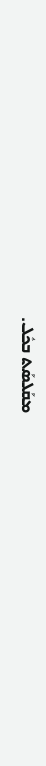ܡܩܰܠܣܰܬ ܒܟܽܠ.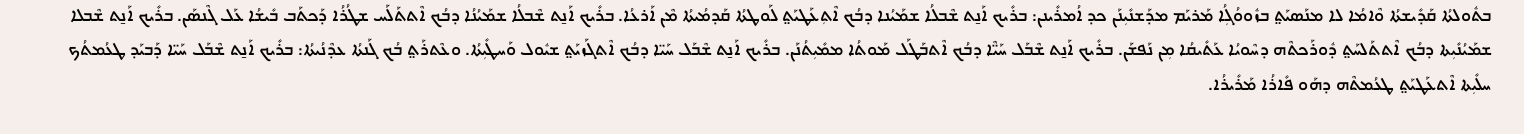ܒܬܽܘܠܬܳܐ ܩܰܕܺܝܫܬܳܐ ܘܶܐܡܳܐ ܠܐ ܡܢܰܣܝܰܬ݀ ܒܙܽܘܘܳܓܼܳܐ ܡܰܪܝܰܡ ܡܕܰܫܢܺܝܼܢܰܢ ܟܕ ܐܳܡܪܺܝܢܢ: ܒܪܺܝܟ ܐܰܢ̱ܬ ܫܶܒܠܳܐ ܫܡܰܝܳܢܐ ܕܒܳܟ ܐܶܬܼܥܰܛܝܰܬ݀ ܠܰܘܛܬܳܐ ܩܰܕܡܳܝܬܳܐ ܡܶܢ ܐܰܪܥܳܐ. ܒܪܺܝܟ ܐܰܢ̱ܬ ܫܶܒܠܳܐ ܫܡܰܝܳܢܳܐ ܕܒܳܟ ܐܶܬܬܰܠܰܚ ܫܛܳܪܳܐ ܕܰܟܬܰܒ ܒܺܝܫܳܐ ܥܰܠ ܓܶܢܣܰܢ. ܒܪܺܝܟ ܐܰܢ̱ܬ ܫܶܒܠܐ ܫܡܰܝܳܢܺܝܼܬܐ ܕܒܳܟ ܐܶܬܬܰܠܚܰܬ݀ ܕܽܘܪܰܟܬܶܗ ܕܚܶܘܝܳܐ ܥܰܬܺܝܩܳܐ ܡܼܢ ܢܰܦܫܰܢ. ܒܪܺܝܟ ܐܰܢ̱ܬ ܫܶܒܰܠ ܚܰܝ̈ܶܐ ܕܒܳܟ ܐܶܬܒܰܛܰܠ ܡܰܘܬܳܐ ܡܡܺܝܼܬܳܢܰܢ. ܒܪܺܝܟ ܐܰܢ̱ܬ ܫܶܒܰܠ ܚܰܝ̈ܐ ܕܒܳܟ ܐܶܬܓܰܙܝܰܬ݀ ܫܝܽܘܠ ܘܰܚܛܺܝܼܬܳܐ. ܘܥܶܬܪܰܬ݀ ܒܳܟ ܓܰܢܬܳܐ ܥܕܶܢܳܝܬܳܐ: ܒܪܺܝܟ ܐܰܢ̱ܬ ܫܶܒܰܠ ܚܰܝ̈ܐ ܕܰܒܝܰܕ ܛܥܳܡܬܳܟ ܚܠܺܝܼܬܐ ܐܶܬܥܰܛܝܰܬ݀ ܛܥܳܡܬܶܗ ܕܗܰܘ ܦܺܐܪܳܐ ܡܰܪܺܝܪܳܐ.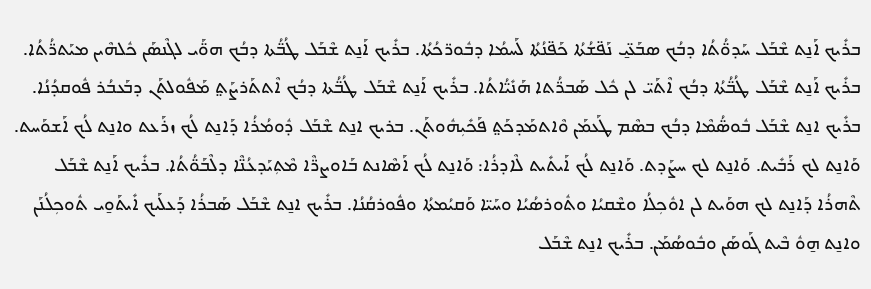ܒܪܺܝܟ ܐܰܢ̱ܬ ܫܶܒܰܠ ܚܰܕܘ̈ܳܬܳܐ ܕܒܳܟ ܣܒܰܥ̈ܝ̱ ܢܰܦ̈ܫܳܬܳܐ ܟܰܦ̈ܢܳܬܳܐ ܠܰܚܡܳܐ ܕܒܽܘܪ̈ܟܳܬܳܐ. ܒܪܺܝܟ ܐܰܢ̱ܬ ܫܶܒܰܠ ܛܳܒ̈ܳܬܐ ܕܒܳܟ ܗܘ̈ܰܝ ܠܓܶܢܣܰܢ ܟܽܠܗܶܝܢ ܡܝܰܬܪ̈ܳܬܳܐ. ܒܪܺܝܟ ܐܰܢ̱ܬ ܫܶܒܰܠ ܛܳܒ̈ܳܬܳܐ ܕܒܳܟ ܐܶܬܰܝ̈ ܠܢ ܟܽܠ ܣܰܒܪ̈ܳܬܐ ܗܰܢܺܝ̈ܳܐܬܳܐ. ܒܪܺܝܟ ܐܰܢ̱ܬ ܫܶܒܰܠ ܛܳܒ̈ܳܬܐ ܕܒܳܟ ܐܶܬܬܰܪܨܰܬ݀ ܡܰܦܽܘܠܬܰܢ ܕܒܰܥܒܳܪ ܦܽܘܩܕܳܢܳܐ. ܒܪܺܝܟ ܐܢ̱ܬ ܫܶܒܰܠ ܒܽܘܣ̈ܳܡܶܐ ܕܒܳܟ ܒܣܶܡ ܛܰܥܡܰܢ ܘܶܐܬܡܰܕܟܰܬ݀ ܦܰܟܺܝܼܗܽܘܬܰܢ. ܒܪܝܟ ܐܢ̱ܬ ܫܶܒܰܠ ܕܽܘܡܳܪܳܐ ܕܰܐܢ̱ܬ ܠܳܟ ܙܪܰܥܬ ܘܐܢ̱ܬ ܠܳܟ ܐܰܫܘܰܚܬ. ܘܰܐܢ̱ܬ ܠܟ ܪܰܒܺܝܬ. ܘܰܐܢ̱ܬ ܠܟ ܚܨܰܕܬ. ܘܰܐܢ̱ܬ ܠܳܟ ܐܰܝܬܺܝܬ ܠܶܐܕܪܳܐ: ܘܰܐܢ̱ܬ ܠܳܟ ܐܰܣܶܐܢܬ ܒܰܐܘܨܪ̈ܶܐ ܡܶܬܼܝܰܕܥܳܢ̈ܶܐ ܕܠܶܒܰܘ̈ܳܬܳܐ. ܒܪܺܝܟ ܐܰܢ̱ܬ ܫܶܒܰܠ ܬܶܗܪܳܐ ܕܰܐܢ̱ܬ ܠܟ ܗܘܰܝܬ ܠܢ ܐܘܽܟܼܠܳܐ ܘܫܶܩܝܳܐ ܘܬܽܘܪܣܳܝܳܐ ܘܚܰܝ̈ܐ ܘܰܩܝܳܡܬܳܐ ܘܦܽܘܪܩܳܢܳܐ. ܒܪܺܝܟ ܐܢ̱ܬ ܫܶܒܰܠ ܣܰܒܪܳܐ ܕܰܥܠܰܝܟ ܐܺܝܬܰܘ̱ܝ ܬܽܘܟܼܠܳܢܰܢ ܘܐܢ̱ܬ ܗ̱ܘܽ ܒܶܝܬ ܓܰܘܣܰܢ ܘܒܽܘܣܳܡܰܢ. ܒܪܺܝܟ ܐܢ̱ܬ ܫܶܒܰܠ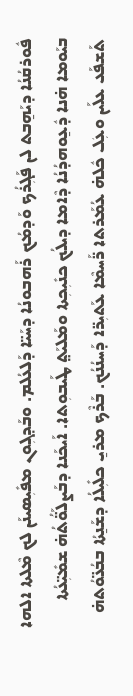ܦܽܘܪܩܳܢܳܐ ܕܝܰܗ̱ܒܬ ܠܢ ܦܰܓܼܪܳܟ ܘܰܕܡܳܟ ܪܰܗܒܘܢܳܐ ܕܚܰܝ̈ܐ ܕܰܠܥܳܠܡ. ܘܒܰܕܓܼܘܢ ܡܦܺܝܼܣܝܢܰܢ ܠܟ ܡܶܠܬܐ ܐܠܗܐ ܒܝܰܘܡܐ ܗ̇ܢܐ ܕܽܥ̱ܘܗܕܳܢܳܐ ܕܶܐܡܐ ܕܝܠܳܟ ܟܢܺܝܼܟܼܬܐ ܘܡܰܠܝܰܬ݀ ܛܰܝܒܘܼܬܐ. ܐܰܝܟܰܢܐ ܕܒܰܨܠܰܘ̈ܳܬܳܗ̇ ܫܡܺܝܼ̈ܥܳܬܐ ܬܰܫܦܰܥ ܥܠܰܝܢ ܘܥܲܠ ܟܽܠܗ̇ ܥܳܡܰܪܬܐ ܪ̈ܰܚܡܶܐ ܥܰܬܝܼܪ̈ܐ ܕܰܚܢܳܢܳܟ. ܒܰܪܶܟ ܡܪܝ̱ ܟܠܺܝܼܠܳܐ ܕܫܰܢ̱ܬܳܐ ܒܒܳܥ̈ܘܳܬܗ̇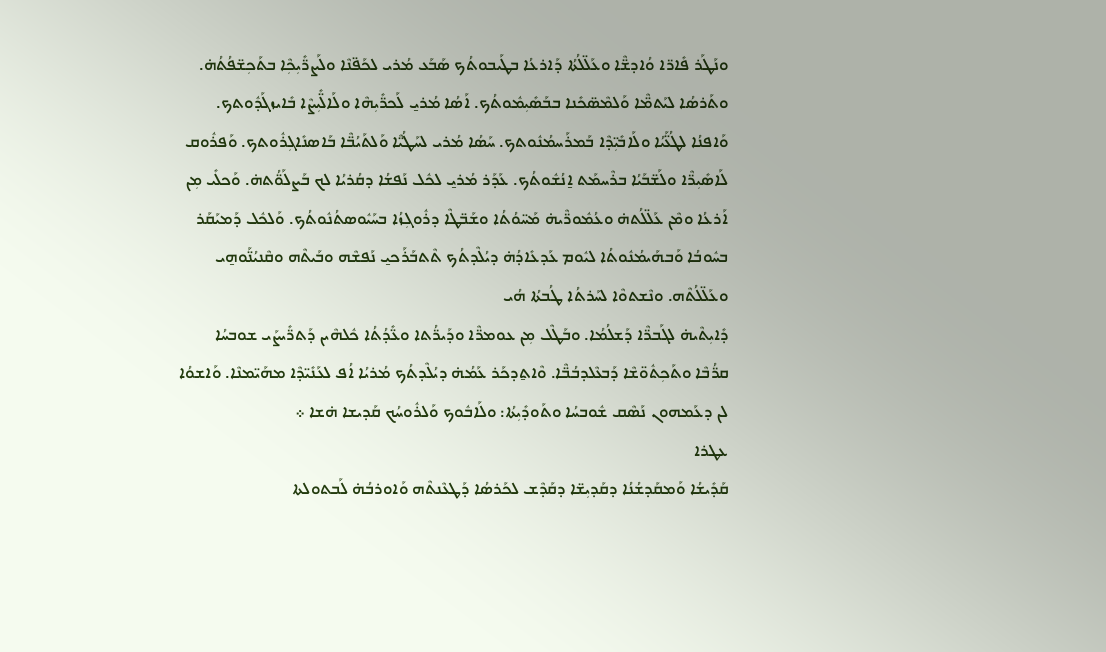ܘܢܰܛܰܪ ܦܺܐܪ̈ܐ ܘܳܐܕܫ̈ܶܐ ܘܥܰܠ̈ܠܳܬܳܐ ܕܰܐܪܥܳܐ ܒܛܰܝܒܘܬܳܟ ܣܰܒܰܥ ܡܳܪܝ ܠܟܰܦ̈ܢܶܐ ܘܠܰܨܪ̈ܺܝܼܟܼܶܐ ܒܬܰܟܼܫ̈ܦܳܬܳܗ̇. ܘܬܰܪܣܳܐ ܠܝܰܬܡ̈ܶܐ ܘܰܠܡܶܣ̈ܟܺܢܐ ܒܒܰܣܺܝܼܡܽܘܬܳܟ. ܐܰܣܳܐ ܡܳܪܝ̱ ܠܰܟܪ̈ܺܝܼܗܶܐ ܘܠܰܐܠ̈ܺܝܼܨܶܐ ܒܺܐܝܙܓܰܕܽܘܬܟ. ܘܰܐܦܢܳܐ ܠܛܳܥ̈ܰܝܳܐ ܘܠܰܐܒܺܝܼ̈ܕܶܐ ܒܰܡܪܰܚܡܳܢܽܘܬܟ. ܚܰܣܳܐ ܡܳܪܝ ܠܚܰܛܳܝ̈ܶܐ ܘܰܠܬܰܝܳܒ̈ܶܐ ܒܰܐܣܢܺܐܓܼܪܽܘܬܟ. ܘܰܦܪܽܘܩ ܠܰܐܣܺܝܼܪ̈ܶܐ ܘܠܰܫ̈ܒܰܝܳܐ ܒܪܶܚܡܰܬ ܐ̱ܢܳܫܽܘܬܳܟ. ܥܰܕܰܪ ܡܳܪܝ̱ ܠܟܽܠ ܢܰܦܫܳܐ ܕܩܳܪܝܳܐ ܠܟ ܒܰܨܠܰܘ̈ܳܬܗ̇. ܘܰܟܠܺܝ ܡܼܢ ܐܰܪܥܳܐ ܘܡܶܢ ܥܰܠ̈ܠܳܬܗ̇ ܘܥܳܡܽܘܪ̈ܶܝܗ̇ ܡܰܚ̈ܘܳܬܳܐ ܘܫܰܒ̈ܛܶܐ ܕܪܽܘܓܼܙܳܐ ܒܚܰܝܽܘܣܬܳܢܽܘܬܳܟ. ܘܰܠܟܽܠ ܕܰܡܝܰܩܰܪ ܒܚܽܘܒܳܐ ܘܰܒܗܰܝܡܳܢܽܘܬܳܐ ܠܝܽܘܡ ܥܰܕܥܺܐܕܳܗ̇ ܕܝܳܠܶܕܬܳܟ ܬܶܬܒܰܪܰܟܝ̱ ܢܰܦܫܶܗ ܘܒܰܝܬܶܗ ܘܩܶܢܝܳܢ̈ܰܘܗ̱ܝ ܘܥܰܠ̈ܠܳܬܶܗ. ܘܢܶܫܬܘܶܐ ܠܚܰܪܬܳܐ ܛܳܒܬܳܐ ܗܳܝ
ܕܺܐܝܼܬܶܝܗ̇ ܠܓܰܒܪ̈ܶܐ ܕܰܫܠܳܡܳܐ. ܘܒܰܛܶܠ ܡܼܢ ܥܘܡܪ̈ܶܐ ܘܕܰܝܪ̈ܳܬܐ ܘܥ̈ܺܕܳܬܳܐ ܟܽܠܗܶܝܢ ܕܰܬܪ̈ܺܝܨܰܝ ܫܘܒܚܳܐ  ܩܪ̈ܳܒܶܐ ܘܬܰܟܼܬܽܘ̈ܫܶܐ ܕܰܒܥܶܠܕܒܳܒ̈ܶܐ. ܘܶܐܬ̱ܕܟܰܪ ܥܰܡܳܗ̇ ܕܝܳܠܶܕܬܳܟ ܡܳܪܝܳܐ ܐܳܦ ܠܥܰܢܺܝ̈ܕܶܐ ܡܗܰܝ̈ܡܢܶܐ. ܘܰܐܫܘܳܐ ܠܢ ܕܥܰܡܗܘܢ ܢܰܣܶܩ ܫܽܘܒܚܳܐ ܘܬܰܘܕܺܝܼܬܳܐ: ܘܠܰܐܒܽܘܟ ܘܰܠܪܽܘܚܳܟ ܩܰܕܝܫܐ ܗ̇ܫܐ ܀
ܥܛܪܐ
ܩܰܕܺܝܫܳܐ ܘܰܡܩܰܕܫܳܢܳܐ ܕܩܰܕܝܼܫ̈ܐ ܕܩܰܕܶܫ ܠܟܰܪܣܳܐ ܕܰܛܥܶܢܬܶܗ ܘܰܐܘܪܒܳܗ̇ ܠܰܒܬܘܠܬܐ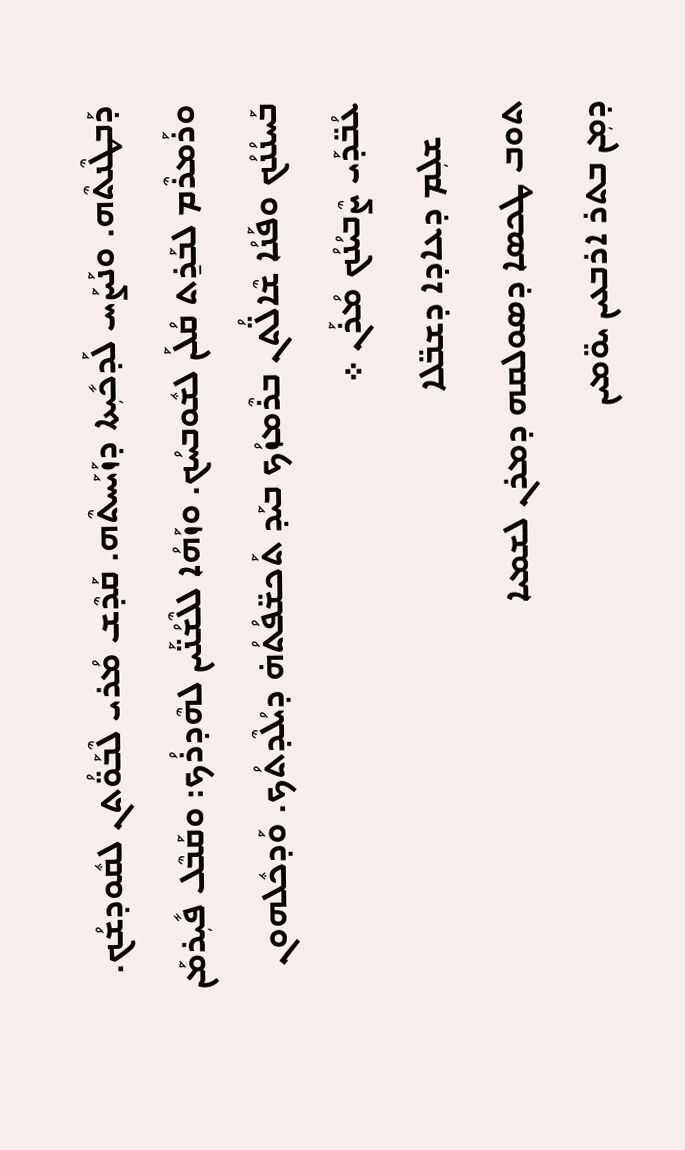ܕܰܒܛܶܢܬܶܗ. ܘܢܰܨܰܚ ܠܰܕܟܺܝܼܬܐ ܕܙܰܝܰܚܬܶܗ. ܩܰܕܶܫ ܡܳܪܝ ܠܶܒܰܘ̈ܳܬܢ ܠܩܽܘܕܫܳܟ. ܘܪܰܡܪܶܡ ܠܒܰܪ̱ܬ ܩܳܠܰܢ ܠܫܽܘܒܚܳܟ. ܘܙܰܗܳܐ ܠܠܶܫܳܢ̈ܰܝܢ ܠܗܶܕܪܳܟ: ܘܩܰܒܶܠ ܦܺܝܼܪܡܰܢ ܒܰܚܢܳܢܳܟ ܘܦܰܢܳܐ ܫܶܐܠ̈ܳܬܢ ܒܪܶܡܙܳܟ ܒܝܰܕ ܬܰܟܫ̈ܦܳܬܳܗ̇ ܕܝܳܠܶܕܬܳܟ. ܘܰܕܟܽܠܗܘܢ ܥܳܒ̈ܕܰܝ ܨܶܒܝܳܢܳܟ ܡܳܪܰܢ ܀
    ܫܠܼܡ ܕܥܐܕܐ ܕܫܒ̈ܠܐ
ܬܘܒ ܛܟܣܐ ܕܣܘܠܩܗ ܕܡܪܢ ܠܫܡܝܐ
ܕܡܼܢ ܒܬܪ ܐܪܒܥܝܢ ܝܘ̈ܡܝܢ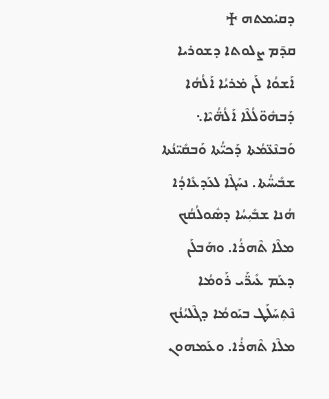ܕܩܝ̇ܡܬܗ ♰
ܩܕ̄ܡ ܨܠܘܬܐ ܕܫܘܪܝܐ
ܐܰܫܘܳܐ ܠܰܢ ܡ̇ܪܝܳܐ ܐܰܠܳܗܳܐ ܕܰܒܗܽܘ̈ܠܳܠܶܐ ܐܰܠܳܗ̈ܳܝܶܐ܆ ܘܰܒܢܶܥ̈ܡܳܬܐ ܕܰܟܝ̈ܳܬܐ ܘܰܒܩܺܝ̈ܢܳܬܐ ܫܒܺܝܚ̈ܳܬܐ. ܢܚܰܓܶܐ ܠܥܰܕܥܺܐܕܳܐ ܗܳܢܐ ܫܒܺܝܼܚܳܐ ܕܣܽܘܠܳܩܳܟ ܡܠܶܐ ܬܶܗܪܳܐ. ܘܗܰܒܠܰܢ ܕܥܰܡ ܥܺܝܪ̈ܰܝ ܪܰܘܡܳܐ ܢܶܬܼܚܰܠܰܛ ܒܝܰܘܡܳܐ ܕܓܶܠܝܳܢܳܟ ܡܠܶܐ ܬܶܗܪܳܐ. ܘܥܰܡܗܘܢ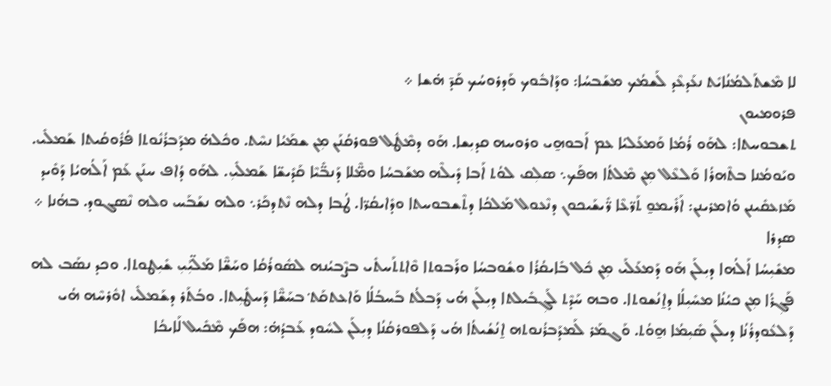ܠܐ ܡܶܫܬܰܠܡܳܢܳܐܝܺܬ ܢܥܰܕܥܶܕ ܠܰܫܡܳܟ ܡܫܰܒܚܳܐ: ܘܕܰܐܒܽܘܟ ܘܰܕܪܘܚܳܟ ܩܰܕ̄ ܗ̇ܫܐ ܀
ܦܪܘܡܝܘܢ
ܬܫܒܘܚܬܐ: ܠܗܰܘ ܪܳܡܳܐ ܘܰܡܥܰܠܝܳܐ ܥܡ ܐܰܒܘܗ̱ܝ ܘܪܘܚܗ ܩܕܝܼܫܐ. ܗܰܘ ܕܡܶܛܽܠ ܦܘܪܩܳܢܰܢ ܡܼܢ ܫܡܰܝܳܐ ܢܚܶܬ. ܘܟܽܠܗ̇ ܡܕܰܒܪܳܢܽܘܬܐ ܦܳܪܽܘܩܳܝܬܐ ܫܰܡܠܺܝ. ܘܝܰܘܡܳܢܐ ܒܬܶܗܪܳܐ ܘܰܠܥܶܠ ܡܼܢ ܡܶܠܬܳܐ ܗܦܰܟ܆ ܣܠܼܩ ܠܘܳܬ ܐܰܒܐ ܕܺܝܠܶܗ ܡܫܰܒܚܳܐ ܘܡ̈ܶܠܐ ܕܰܢܒ̈ܺܝܶܐ ܩܰܕܺܝܫ̈ܐ ܫܰܡܠܺܝܼ. ܠܗܰܘ ܕܳܐܦ ܚܢܰܢ ܥܰܡ ܐܰܠܳܗܝܳܐ ܕܰܘܺܝܕ ܡܰܙܥܩܺܝܢܢ ܘܳܐܡܪܝܢܢ: ܐܰܪܺܝܡܘ̱ ܬܰܪ̈ܥܶܐ ܪ̈ܺܝܫܰܝܟܘܢ ܕܢܶܥܘܠ ܡܰܠܟܳܐ ܕܬܶܫܒܘܚܬܐ ܘܕܺܐܝܩܳܪ̈ܐ. ܛܳܒܐ ܕܠܗ ܢܶܬܕܟܰܪ܆ ܘܠܗ ܢܫܰܒܰܚ ܘܠܗ ܢܶܣܓܘܕ. ܒܗܳܢܐ ܀
ܣܕܪܐ
ܡܫܺܝܼܚܳܐ ܐܰܠܳܗܐ ܕܝܼܠܰܢ ܗܰܘ ܕܰܡܥܰܠܰܝ ܡܼܢ ܟܽܠ ܒܺܐܝܩܳܪܳܐ ܘܫܽܘܒܚܳܐ ܘܪܰܒܘܬܐ ܘܶܐܬܬܰܚܬܺܝ ܒܨܶܒܝܳܢܗ ܠܣܽܘܪܳܩܳܐ ܘܚܰܫ̈ܶܐ ܡܰܠ̈ܝܼܰܝܼ ܫܺܝܼܛܘܬܐ. ܘܟܕ ܢܣܰܒ ܠܗ ܦܰܓܼܪܳܐ ܡܼܢ ܟܝܳܢܳܐ ܡܚܺܝܼܠܳܐ ܕܐ̱ܢܳܫܘܬܐ. ܘܒܗ ܚܰܕܶܬ ܠܰܓܼܒܺܝܠܬܐ ܕܝܼܠܰܢ ܗܳܝ ܕܰܒܠܳܬ ܒܰܚܒܳܠܳܐ ܘܰܐܥܬܩܰܬ݀ ܒܚܰܫ̈ܶܐ ܕܰܚܛܺܝܼܬܐ. ܘܒܳܬܰܪ ܕܫܰܡܠܺܝ ܐܘܽܪܚܶܗ ܗܳܝ ܕܰܠܥܽܘܕܪܳܢܳܐ ܕܝܠܰܢ ܣܺܝܼܡܳܐ ܗ̱ܘܳܬ. ܘܰܓܡܰܪ ܠܰܡܕܰܒܪܳܢܘܬܗ ܐ̱ܢܳܫܳܝܬܳܐ ܗܳܝ ܕܰܠܦܘܪܩܳܢܳܐ ܕܝܼܠܰܢ ܠܚܽܘܕ ܥܰܒܕܳܗ̇: ܗܦܰܟ ܡܶܟܺܝܠ ܠܰܐܝܟܳܐ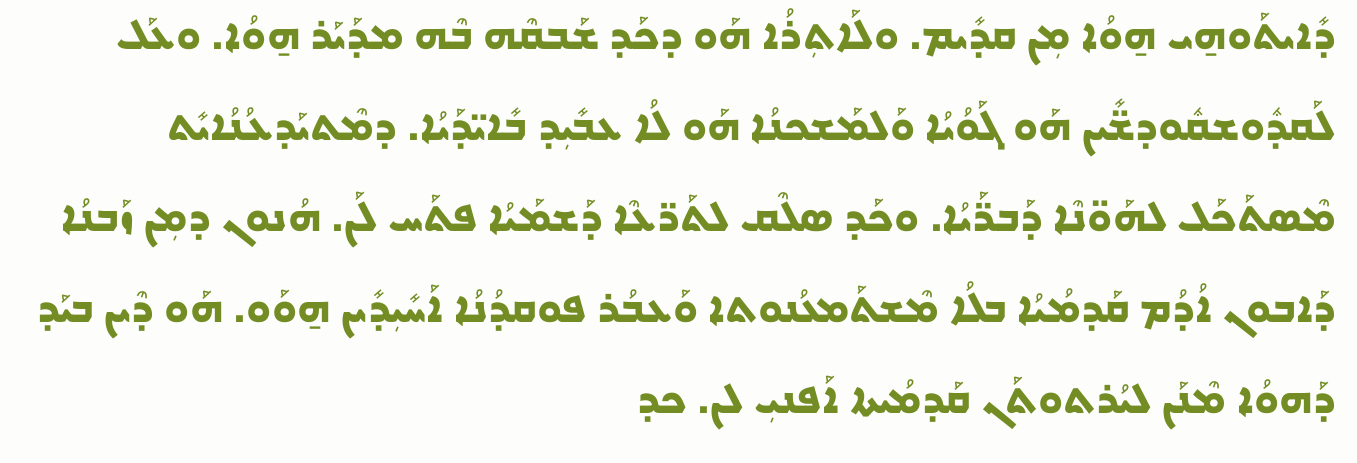ܕܺܐܝܬܰܘܗ̱ܝ ܗ̱ܘܳܐ ܡܼܢ ܩܕܺܝܡ. ܘܠܰܐܬܼܪܳܐ ܗܰܘ ܕܟܰܕ ܫܰܒܩܶܗ ܒܶܗ ܡܕܰܝܰܪ ܗ̱ܘܳܐ. ܘܥܰܠ ܠܰܩܕܽܘܫܩܽܘܕܫ̈ܺܝܢ ܗܰܘ ܓܰܘܳܝܳܐ ܘܰܠܡܰܫܟܢܳܐ ܗܰܘ ܠܳܐ ܥܒܺܝܼܕ ܒܺܐܝ̈ܕܰܝܳܐ. ܕܡܶܬܝܰܕܥܳܢܳܐܝܺܬ ܡܶܣܬܰܟܰܠ ܠܗܰܘ̈ܢܶܐ ܕܰܒܪ̈ܰܝܳܐ. ܘܟܰܕ ܣܠܶܩ ܠܬܰܪ̈ܥܶܐ ܕܰܫܡܰܝܳܐ ܦܬܰܚ ܠܰܢ. ܗܳܢܘܢ ܕܡܼܢ ܙܰܒܢܳܐ ܕܰܐܒܘܢ ܐܳܕܳܡ ܩܰܕܡܳܝܳܐ ܒܠܳܐ ܡܶܫܬܰܡܥܳܢܘܬܐ ܘܰܥܒܳܪ ܦܘܩܕܳܢܳܐ ܐܰܚܺܝܼܕܺܝܢ ܗ̱ܘܰܘ. ܗܰܘ ܕܶܝܢ ܒܝܰܕ ܕܰܗܘܳܐ ܡܶܢܰܢ ܠܝܳܪܬܘܬܰܢ ܩܰܕܡܳܝܬܐ ܐܰܦܢܝܼ ܠܢ. ܟܕ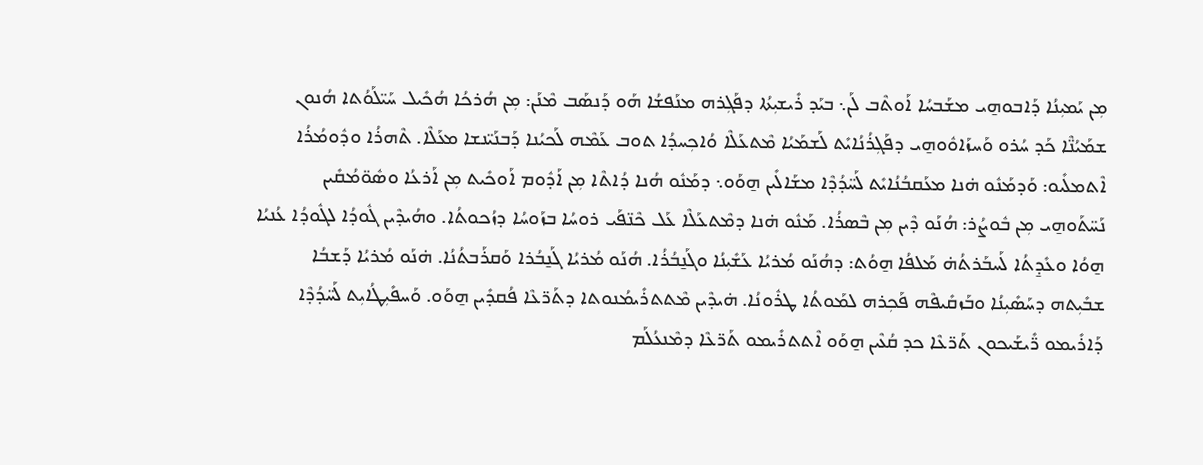ܡܼܢ ܝܰܡܝܼܢܳܐ ܕܰܐܒܘܗ̱ܝ ܡܫܰܒܚܳܐ ܐܰܘܬܶܒ ܠܰܢ܆ ܒܝܰܕ ܪܺܝܫܝܼܬܳܐ ܕܦܰܓܼܪܗ ܡܢܰܦܫܳܐ ܗܰܘ ܕܰܢܣܰܒ ܡܶܢܰܢ: ܡܼܢ ܗܳܪܟܳܐ ܗܳܟܺܝܠ ܚܰܝ̈ܠܰܘܳܬܐ ܗܳܢܘܢ ܫܡܰܝܳܢ̈ܶܐ ܟܰܕ ܚܳܪܘ ܘܰܚܙܰܐܘܽܘܗ̱ܝ ܕܦܰܓܼܪܳܢܳܐܝܺܬ ܠܰܫܡܰܝܳܐ ܡܶܬܥܰܠܶܐ ܘܳܐܟܼܚܕܳܐ ܬܘܒ ܥܰܡܶܗ ܠܰܟܝܳܢܐ ܕܰܒܢܰܝ̈ܢܫܐ ܡܥܰܠܶܐ. ܬܶܗܪܳܐ ܘܕܽܘܡܳܪܳܐ ܐܶܬܡܠܺܝܘ: ܘܰܕܡܰܢܽܘ ܗ̇ܢܐ ܡܥܰܩܒܳܢܳܐܝܺܬ ܠܰܚ̈ܕܳܕܶܐ ܡܫܰܐܠܺܝܢ ܗ̱ܘܰܘ܆ ܕܡܰܢܽܘ ܗܳܢܐ ܕܳܐܬܶܐ ܡܼܢ ܐܰܕܽܘܡ ܐܰܘܟܺܝܬ ܡܼܢ ܐܰܪܥܳܐ ܘܣܽܘ̈ܡܳܩܺܝܢ ܢܰܚ̈ܬܰܘܗ̱ܝ ܡܼܢ ܒܽܘܨܳܪ: ܗܳܢܰܘ ܕܶܝܢ ܡܼܢ ܒܶܣܪܳܐ. ܡܰܢܽܘ ܗ̇ܢܐ ܕܡܶܬܥܰܠܶܐ ܥܰܠ ܟܶܢ̈ܦܰܝ ܪܘܚܳܐ ܒܙܰܘܚܳܐ ܕܙܳܟܘܬܳܐ. ܘܗܳܝܕܶܝܢ ܓܽܘܕܳܐ ܠܓܽܘܕܳܐ ܥܳܢܝܳܐ ܗ̱ܘܳܐ ܘܥܺܕ̱ܬܳܐ ܠܰܚܒܰܪܬܳܗ̇ ܡܰܠܦܳܐ ܗ̱ܘܳܬ: ܕܗܳܢܰܘ ܡܳܪܝܳܐ ܥܰܫܺܝܼܢܳܐ ܘܓܰܢ̱ܒܳܪܳܐ. ܗܳܢܰܘ ܡܳܪܝܳܐ ܓܰܢ̱ܒܳܪܐ ܘܰܩܪܰܒܬܳܢܳܐ. ܗ̇ܢܰܘ ܡܳܪܝܳܐ ܕܰܫܒܳܐ ܫܒܺܝܼܬܗ ܕܚܰܣܺܝܼܢܳܐ ܘܒܰܙܩܺܝܦܶܗ ܦܰܟܼܪܗ ܠܡܰܘܬܳܐ ܛܪܽܘܢܳܐ. ܗ̇ܝܕܶܝܢ ܡܶܬܬܪܺܝܡܳܢܘܬܐ ܕܬܰܪ̈ܥܶܐ ܦܳܩܕܺܝܢ ܗ̱ܘܰܘ. ܘܰܚܦܺܝܼܛܳܐܝܼܬ ܠܰܚ̈ܕܳܕܶܐ ܕܰܐܪܺܝܡܘ ܪ̈ܺܝܫܰܝܟܘܢ ܬܰܪ̈ܥܶܐ ܟܕ ܩܳܥܶܝܢ ܗ̱ܘܰܘ ܐܶܬܬܪܺܝܡܘ ܬܰܪ̈ܥܶܐ ܕܡܶܢܥܳܠܰܡ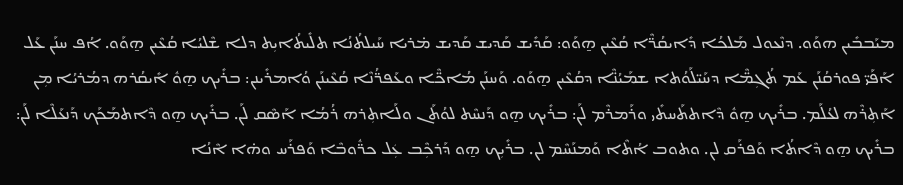ܡܝܰܒܒܺܝܢ ܗܘܰܘ. ܕܢܶܥܘܠ ܡܰܠܟܳܐ ܕܺܐܝܩܳܪ̈ܶܐ ܩܳܥܶܝܢ ܗ̱ܘܰܘ: ܩܰܕܺܝܫ ܩܰܕܝܫ ܩܰܕܝܫ ܡ̇ܪܝܐ ܚܰܝܠܬܳܢܳܐ ܬܠܺܝܬܳܐܝܼܬ ܕܠܐ ܫܶܠܝܳܐ ܩܳܥܶܝܢ ܗ̱ܘܰܘ. ܐܳܦ ܚܢܰܢ ܥܰܠ ܐܰܦܰܝ̈ ܦܘܪܩܳܢܰܢ ܥܰܡ ܬܳܓܼܡ̈ܶܐ ܕܚܰܝ̈ܠܰܘܳܬܐ ܫܡܰܝܳܢ̈ܶܐ ܕܩܳܥܶܝܢ ܗ̱ܘܰܘ. ܘܰܚܢܰܢ ܡܳܐܟ̈ܶܐ ܘܥܰܦܪ̈ܳܢܶܐ ܩܳܥܶܝܢܰܢ ܘܳܐܡܪܺܝܢܢ: ܒܪܺܝܟ ܗ̱ܘܽ ܐܺܝܩܳܪܗ ܕܡܳܪܝܳܐ ܡܼܢ ܐܰܬܼܪܶܗ ܠܥܳܠܰܡ. ܒܪܺܝܟ ܗ̱ܘܽ ܕܶܐܬܬܰܚܬܺܝ ܘܪܰܡܪܶܡ ܠܰܢ: ܒܪܺܝܟ ܗ̱ܘ ܕܰܢܚܶܬ ܠܘܳܬܰܢ ܘܠܰܐܬܼܪܗ ܪܳܡܳܐ ܐܰܣܶܩ ܠܰܢ. ܒܪܺܝܟ ܗ̱ܘ ܕܶܐܬܡܰܟܰܟ ܕܰܢܥܰܠܶܐ ܠܰܢ: ܒܪܺܝܟ ܗ̱ܘ ܕܶܐܬܳܐ ܘܰܦܪܰܩ ܠܢ. ܘܬܘܒ ܐܳܬܶܐ ܘܰܡܢܰܚܶܡ ܠܢ. ܒܪܺܝܼܟ ܗ̱ܘ ܕܰܪܟܼܶܒ ܥܲܠ ܟܪ̈ܽܘܒܶܐ ܘܰܦܪܰܚ ܘܗ̇ܐ ܐܶܢܳܐ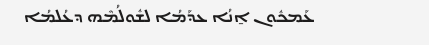ܥܰܡܟܽܘܢ ܐ̱ܢܳܐ ܥܕܰܡܳܐ ܠܫܽܘܠܳܡܶܗ ܕܥܳܠܡܳܐ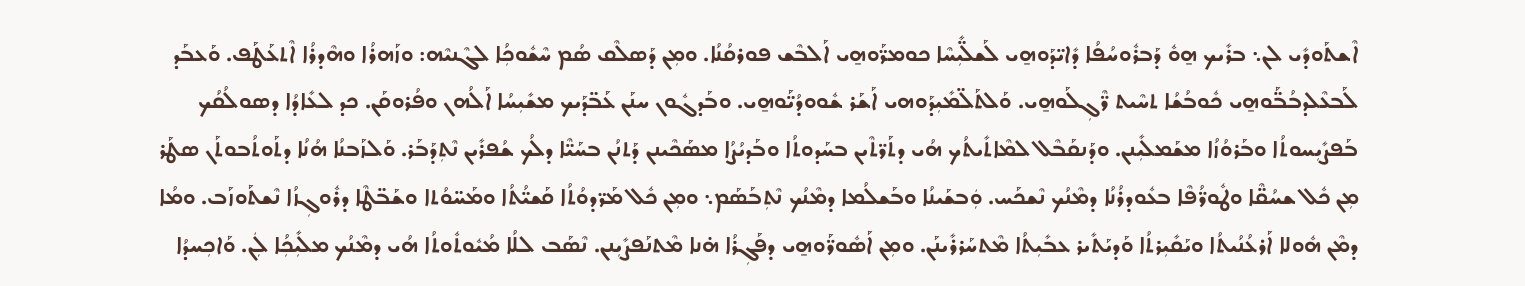ܐܶܫܬܰܘܕܺܝ ܠܢ܆ ܒܪܺܝܟ ܗ̱ܘܽ ܕܰܒܪܽܘܚܳܦܳܐ ܕܺܐܝ̈ܕܰܘܗ̱ܝ ܠܰܫܠ̈ܺܝܼܚܶܐ ܟܘܡܪ̈ܰܘܗ̱ܝ ܐܰܠܒܶܫ ܦܘܪܩܳܢܳܐ. ܘܡܼܢ ܕܰܣܠܶܩ ܣܳܡ ܚܶܫܽܘܟܼܳܐ ܠܓܶܢܝܶܗ: ܘܙܰܗܪܳܐ ܘܗܶܕܪܳܐ ܐܶܬܥܰܛܰܦ. ܘܰܥܒܰܕ ܠܰܒܥܶܠܕܒܳܒ̈ܰܘܗ̱ܝ ܟܽܘܒܳܫܳܐ ܬܚܶܝܬ ܪ̈ܶܓܼܠܰܘܗ̱ܝ. ܘܰܠܬܰܠ̈ܡܺܝܼܕܰܘܗܝ ܐܰܫܰܪ ܫܽܘܘܕܳܝ̈ܰܘܗ̱ܝ. ܘܒܰܕܓܽܘܢ ܚܢܰܢ ܥܰܒ̈ܕܰܝܟ ܡܫܺܝܼܚܳܐ ܐܰܠܳܗܢ ܘܦܳܪܘܩܰܢ. ܟܕ ܠܥܺܐܕܳܐ ܕܣܘܠܳܩܳܟ ܒܰܦܨܺܝܼܚܘܬܳܐ ܘܒܰܪܘܳܙܳܐ ܡܫܰܡܠܺܝܼܢܢ. ܘܕܰܢܩܰܒܶܠ ܠܡܶܐܬܺܝܬܳܟ ܗܳܝ ܕܬܰܪ̈ܬܶܝܢ ܒܚܰܕܘܬܳܐ ܘܒܰܕܝܳܨܳܐ ܡܣܰܟܶܝܢܢ ܕܰܬܢܳܢ ܒܚܰܝ̈ܶܐ ܕܠܳܟ ܫܳܦܪܺܝܢ ܢܶܬܼܕܰܒܰܪ. ܘܰܠܙܰܒܢܳܐ ܗܳܢܳܐ ܕܬܰܘܬܳܒܘܬܰܢ ܣܛܰܪ ܡܼܢ ܟܽܠ ܫܚܳܩ̈ܶܐ ܘܛܽܘܪ̈ܳܦܶܐ ܒܥܽܘܕܪܳܢܳܐ ܕܡܶܢܳܟ ܢܶܫܟܰܚ. ܘܲܒܫܰܝܢܳܐ ܘܒܰܫܠܳܡܐ ܕܡܶܢܳܟ ܢܶܬܼܒܰܣܰܡ܆ ܘܡܼܢ ܟܽܠ ܡܰܪ̈ܕܘܳܬܳܐ ܩܰܫܝ̈ܳܬܳܐ ܘܡܰܚ̈ܘܳܬܐ ܘܫܰܒ̈ܛܶܐ ܕܪܽܘܓܼܙܳܐ ܢܶܫܬܰܘܙܰܒ. ܘܡܳܐ ܕܡܶܢ ܗܽܘܠܐ ܐܰܪܥܳܢܳܝܬܳܐ ܘܝܰܩܺܝܼܪܬܳܐ ܘܰܕܝܰܬܺܝܪ ܥܒܺܝܼܬܳܐ ܡܶܬܚܰܪܪܺܝܢܰܢ. ܘܡܼܢ ܐܰܣܽܘܪ̈ܰܘܗ̱ܝ ܕܦܰܓܼܪܳܐ ܗ̇ܢܐ ܡܶܬܢܰܦܨܺܝܼܢܢ. ܢܶܣܰܒ ܠܠܳܐ ܡܳܝܽܘܬܽܘܬܳܐ ܗܳܝ ܕܡܶܢܳܟ ܡܠܺܝܼܟܼܳܐ ܠܲܢ. ܘܰܐܟܼܚܕܳܐ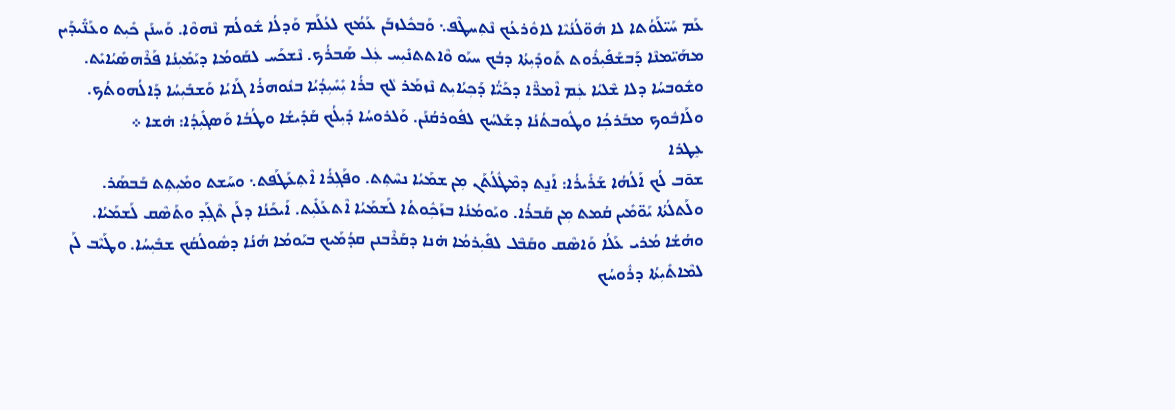ܥܰܡ ܚܰܝ̈ܠܰܘܳܬܐ ܠܐ ܗܽܘ̈ܠܳܢܳܝܶܐ ܠܐܘܽܪܥܳܟ ܢܶܬܼܚܛܶܦ܆ ܘܰܒܟܽܠܙܒܰܢ ܥܰܡܳܟ ܠܥܳܠܰܡ ܘܰܕܠܳܐ ܫܽܘܠܳܡ ܢܶܗܘܶܐ. ܘܰܚܢܰܢ ܟܺܝܼܬ ܘܥܰܢ̈ܺܝܕܰܝܢ ܡܗܰܝ̈ܡܢܶܐ ܕܰܒܫܰܦܺܝܼܪܽܘܬ ܬܰܘܕܺܝܼܬܳܐ ܕܒܳܟ ܚܝܰܘ ܘܶܐܬܬܢܺܝܼܚ ܥܲܠ ܣܰܒܪܳܟ. ܢܶܫܟܰܚ ܠܩܰܘܡܳܐ ܕܝܰܡܺܝܼܢܳܐ ܦܰܪܶܗܣܺܝܳܐܝܺܬ. ܘܫܽܘܒܚܳܐ ܕܠܐ ܫܶܠܝܳܐ ܥܲܡ ܐܶܡܪ̈ܶܐ ܕܟܰܝ̈ܳܐ ܕܰܟܼܝܳܐܝܼܬ ܢܶܙܡܰܪ ܠܵܟ ܒܪܳܐ ܝܼܺܚܺܝܼܕܳܝܳܐ ܒܢܽܘܗܪܳܐ ܓܰܐܝܳܐ ܘܰܫܒܺܝܼܚܳܐ ܕܰܐܠܳܗܘܬܳܟ. ܘܠܰܐܒܽܘܟ ܡܒܰܪܟܼܳܐ ܘܛܽܘܒܬܳܢܳܐ ܕܫܰܠܚܳܟ ܠܦܽܘܪܩܳܢܰܢ. ܘܰܠܪܘܚܳܐ ܕܺܝܼܠܳܟ ܩܰܕܺܝܫܳܐ ܘܛܳܒܳܐ ܘܰܣܓܺܝܼܕܳܐ: ܗ̇ܫܐ ܀
ܥܸܛܪܐ
ܫܘ̄ܒ ܠܳܟ ܐܰܠܳܗܳܐ ܫܰܪܺܝܪܳܐ: ܐܰܢ̱ܬ ܕܡܶܛܽܠܳܬܰܢ ܡܼܢ ܫܡܰܝܳܐ ܢܚܶܬܼܬ. ܘܦܰܓܼܪܳܐ ܐܶܬܼܥܰܛܰܦܬ܆ ܘܚܰܫܬ ܘܡܺܝܼܬܼܬ ܒܰܒܣܰܪ. ܘܠܰܬܠܳܬܳܐ ܝܰܘ̈ܡܺܝܢ ܩܳܡܬ ܡܼܢ ܩܰܒܪܳܐ. ܘܝܰܘܡܳܢܳܐ ܒܙܰܟܼܽܘܬܳܐ ܠܰܫܡܰܝܳܐ ܐܶܬܥܰܠܺܝܼܬ. ܐܰܝܟܰܢܳܐ ܕܠܰܢ ܬܶܓܼܰܕ ܘܬܰܣܶܩ ܠܰܫܡܰܝܳܐ. ܘܗܳܫܳܐ ܡܳܪܝ ܥܰܠܳܐ ܘܰܐܣܶܩ ܘܩܰܒܶܠ ܠܦܺܝܼܪܡܳܐ ܗ̇ܢܐ ܕܩܰܪܶܒܢܢ ܩܕܳܡܰܝܟ ܒܝܰܘܡܳܐ ܗܳܢܳܐ ܕܣܽܘܠܳܩܳܟ ܫܒܺܝܼܚܳܐ. ܘܛܰܝܶܒ ܠܰܢ ܠܡܶܐܬܺܝܼܬܳܐ ܕܪܽܘܚܳܟ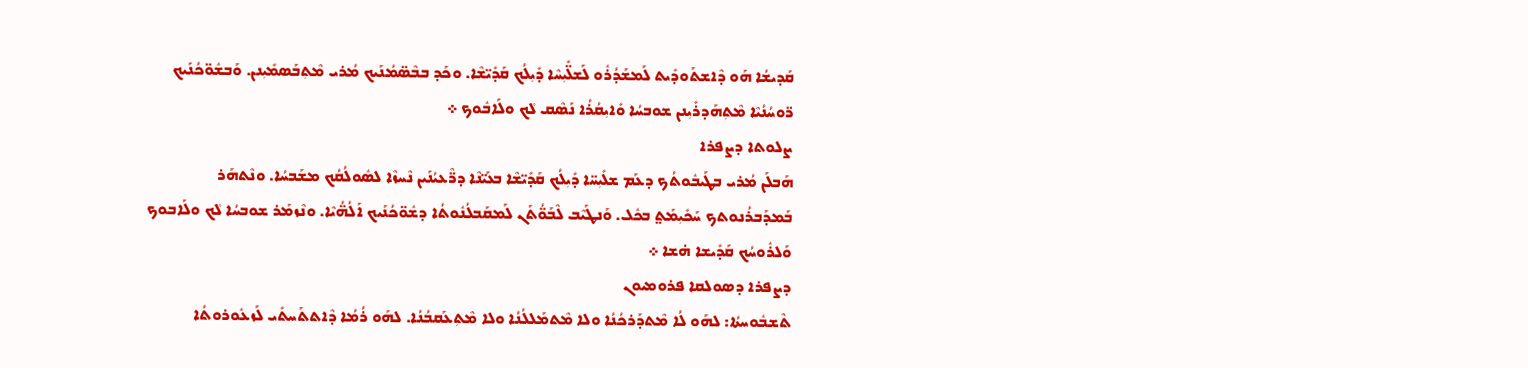ܩܰܕܝܫܳܐ ܗܰܘ ܕܶܐܫܬܰܘܕܺܝܬ ܠܰܡܫܰܕܳܪܽܘ ܠܰܫܠ̈ܺܝܼܚܶܐ ܕܺܝܼܠܳܟ ܩܰܕܺܝ̈ܫܶܐ. ܘܟܰܕ ܒܒܶܣ̈ܡܳܢܰܝܟ ܡܳܪܝ ܡܶܬܼܒܰܣܡܺܝܼܢܢ. ܘܰܒܫܽܘ̈ܟܳܢܰܝܟ ܪ̈ܘܚܳܢܳܝܶܐ ܡܶܬܼܗܰܕܪܺܝܼܢܢ ܫܘܒܚܳܐ ܘܺܐܝܼܩܳܪܳܐ ܢܰܣܶܩ ܠܵܟ ܘܠܰܐܒܽܘܟ ܀
ܨܠܘܬܐ ܕܨܦܪܐ
ܗܰܒܠܰܢ ܡܳܪܝ ܒܛܰܝܒܽܘܬܳܟ ܕܥܰܡ ܫܠܺܝܼܚ̈ܐ ܕܺܝܼܠܳܟ ܩܰܕܺܝ̈ܫܶܐ ܒܥܰܝ̈ܢܶܐ ܕܪ̈ܶܥܝܳܢܰܝܢ ܢܶܚܙܶܐ ܠܣܽܘܠܳܩܳܟ ܡܫܰܒܚܳܐ. ܘܢܶܬܗܰܪ ܒܰܡܕܰܒܪܳܢܘܬܟ ܚܰܟܺܝܼܡܰܬ݀ ܒܟܽܠ. ܘܰܢܛܰܝܶܒ ܠܶܒܰܘ̈ܳܬܰܢ ܠܰܡܩܰܒܠܳܢܽܘܬܳܐ ܕܫܽܘ̈ܟܳܢܰܝܟ ܐܰܠܳܗ̈ܳܝܶܐ. ܘܢܶܙܡܰܪ ܫܘܒܚܳܐ ܠܵܟ ܘܠܰܐܒܘܟ ܘܰܠܪܽܘܚܳܟ ܩܰܕܺܝܫܐ ܗ̇ܫܐ ܀
ܕܨܦܪܐ ܕܣܘܠܩܐ ܦܪܘܡܝܘܢ
ܬܶܫܒܽܘܚܬܳܐ: ܠܗܰܘ ܠܳܐ ܡܶܬܕܰܪܟܳܢܳܐ ܘܠܐ ܡܶܬܡܰܠܠܳܢܳܐ ܘܠܐ ܡܶܬܼܥܰܩܒܳܢܳܐ. ܠܗܰܘ ܪܳܡܳܐ ܕܶܐܬܬܰܚܬܺܝ ܠܰܙܥܽܘܪܘܬܳܐ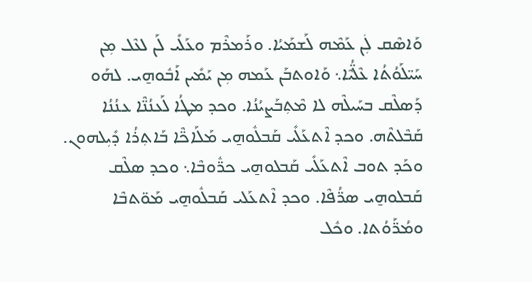ܘܰܐܣܶܩ ܠܲܢ ܥܰܡܶܗ ܠܰܫܡܰܝܳܐ. ܘܪܰܡܪܶܡ ܘܥܰܠܺܝ ܠܰܢ ܠܥܶܠ ܡܼܢ ܚܰܝ̈ܠܰܘܳܬܳܐ ܥܶܠ̈ܳܝܶܐ܆ ܘܰܐܘܬܒܰܢ ܥܰܡܗ ܡܼܢ ܝܰܡܺܝܢ ܐܰܒܽܘܗ̱ܝ. ܠܗܰܘ ܕܰܣܠܶܩ ܒܚܰܝܠܶܗ ܠܐ ܡܶܬܼܒܰܨܝܳܢܳܐ. ܘܟܕ ܡܛܳܐ ܠܰܥܢܳܢ̈ܶܐ ܥܢܳܢܳܐ ܩܰܒܶܠܬܶܗ. ܘܟܕ ܐܶܬܥܰܠܺܝ ܩܰܒܠܽܘܗ̱ܝ ܡܰܠܰܐܟ̈ܶܐ ܒܰܐܬܼܪܳܐ ܕܺܝܼܠܗܘܢ. ܘܟܰܕ ܬܘܒ ܐܶܬܥܰܠܺܝ ܩܰܒܠܘܗ̱ܝ ܟܪ̈ܽܘܒܶܐ܆ ܘܟܕ ܣܠܶܩ ܩܰܒܠܘܗ̱ܝ ܣܪ̈ܳܦܶܐ. ܘܟܕ ܐܶܬܥܰܠܝ ܩܰܒܠܽܘܗ̱ܝ ܡܰܘ̈ܬܒܶܐ ܘܡܳܪ̈ܰܘܳܬܐ. ܘܟܽܠ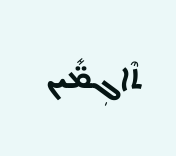ܬܶܐܓܼܡ̈ܺܝܢ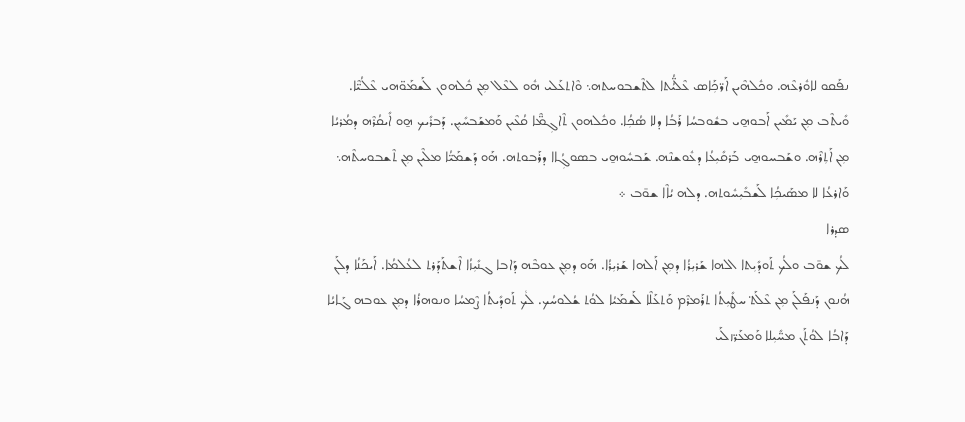ܢܦܰܩܘ ܠܐܘܽܪܥܶܗ. ܘܟܽܠܗܶܝܢ ܐܰܪ̈ܟܼܰܐܣ ܥܶܠ̈ܳܝܳܬܐ ܠܬܶܫܒܘܚܬܗ܆ ܘܶܐܬܥܰܠܝ ܗܽܘ ܠܥܶܠ ܡܼܢ ܟܽܠܗܘܢ ܠܰܫܡܰܘ̈ܗܝ ܥܶܠܳܝ̈ܶܐ. ܘܺܝܬܶܒ ܡܼܢ ܝܰܡܺܝܢ ܐܰܒܘܗ̱ܝ ܒܫܽܘܒܚܳܐ ܪܰܒܳܐ ܕܠܐ ܣܳܟܼܳܐ. ܘܟܽܠܗܘܢ ܬܶܐܓܼܡ̈ܶܐ ܩܳܥܶܝܢ ܘܰܡܫܰܒܚܺܝܼܢ. ܕܰܒܪܺܝܟ ܗ̱ܘ ܐܺܝܩܳܪܶܗ ܕܡܳܪܝܳܐ ܡܼܢ ܐܰܬܼܪܶܗ. ܘܫܰܒܚܘܗ̱ܝ ܒܰܪܩܺܝܼܥܳܐ ܕܥܽܘܫܢܶܗ. ܫܰܒܚܽܘܗ̱ܝ ܒܣܘܓܼܳܐܐ ܕܪܰܒܘܬܗ. ܗܰܘ ܕܰܫܡܰܝ̈ܳܐ ܡܠܶܝܢ ܡܼܢ ܬܶܫܒܘܚܬܶܗ܆ ܘܰܐܪܥܳܐ ܠܐ ܡܣܰܝܟܼܳܐ ܠܰܫܒܺܝܼܚܽܘܬܗ. ܕܠܗ ܝܳܐܶܐ ܫܘ̄ܒ ܀
ܣܕܪܐ
ܠܳܟ ܫܘ̄ܒ ܘܠܳܟ ܬܰܘܕܺܝܼܬܐ ܐܠܗܐ ܫܰܪܝܼܪܳܐ ܕܡܼܢ ܐܰܠܗܐ ܫܰܪܝܼܪܳܐ. ܗܰܘ ܕܡܼܢ ܥܘܒܶܗ ܕܰܐܒܐ ܓܢܺܝܼܙܳܐ ܐܶܫܬܰܕܰܪܬ ܠܥܳܠܡܳܐ. ܐܰܝܟܰܢܳܐ ܕܠܰܢ ܗܳܢܘܢ ܕܰܢܦܰܠܰܢ ܡܼܢ ܥܶܠܰܬ݀ ܚܛܺܝܼܬܳܐ ܬܪܰܡܪܶܡ ܘܰܬܥܰܠܶܐ ܠܰܫܡܰܝܳܐ ܠܘܳܬ ܫܳܠܘܚܳܟ. ܠܵܟ ܬܰܘܕܺܝܬܳܐ ܨܶܡܚܳܐ ܘܢܘܗܪܳܐ ܕܡܼܢ ܥܘܒܗ ܓܰܐܝܳܐ ܕܰܐܒܳܐ ܠܘܳܬܰܢ ܡܚ̈ܺܝܼܠܐ ܘܰܡܥܰܪ̈ܙܠܰܝ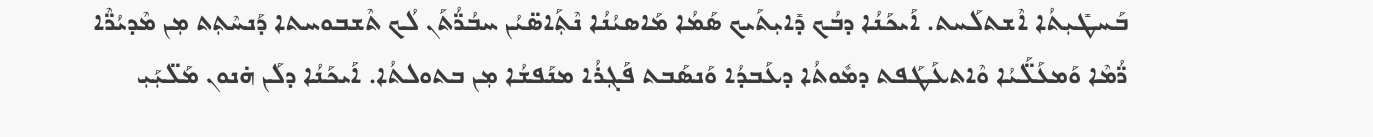ܒܰܚܛܺܝܼܬܳܐ ܐܶܫܬܠܰܚܬ. ܐܰܝܟܰܢܳܐ ܕܒܳܟ ܕܺܐܝܼܬܰܝܟ ܣܰܡܳܐ ܡܰܐܣܝܳܢܳܐ ܢܶܬܼܰܐܣ̈ܝܳܢ ܚܒܳܪ̈ܳܬܰܢ ܠܳܟ ܬܶܫܒܘܚܬܐ ܕܰܢܚܶܬܼܬ ܡܼܢ ܡܶܕܝܳܪ̈ܶܐ ܪ̈ܳܡܶܐ ܘܰܡܥܰܠ̈ܰܝܳܐ ܘܶܐܬܥܰܛܰܦܬ ܕܡܽܘܬܳܐ ܕܥܰܒܕܳܐ ܘܰܢܣܰܒܬ ܦܰܓܼܪܳܐ ܡܢܰܦܫܳܐ ܡܼܢ ܒܬܘܠܬܳܐ. ܐܰܝܟܰܢܳܐ ܕܠܰܢ ܗ̇ܢܘܢ ܡܰܠ̈ܝܼܰܝܼ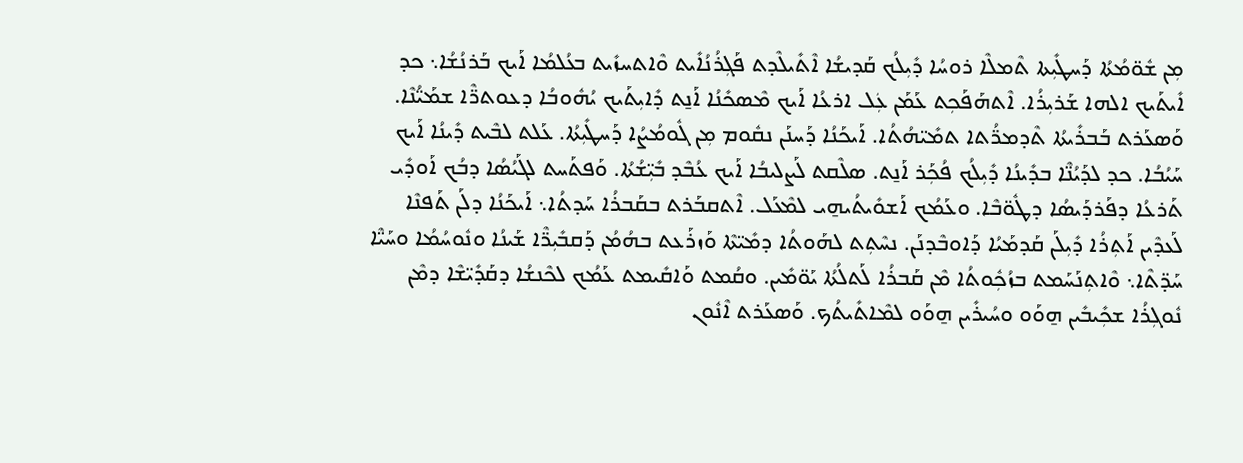ܡܼܢ ܫܽܘ̈ܡܳܬܳܐ ܕܰܚܛܺܝܼܬܐ ܬܶܡܠܶܐ ܪܘܚܳܐ ܕܺܝܼܠܳܟ ܩܰܕܝܫܳܐ ܐܶܬܺܝܠܶܕܬ ܦܰܓܼܪܳܢܳܐܺܝܬ ܘܶܐܬܚܙܺܝܬ ܒܥܳܠܡܳܐ ܐܰܝܟ ܒܰܪܢܳܫܳܐ܆ ܟܕ ܐܺܝܬܰܝܟ ܐܠܗܐ ܫܰܪܝܼܪܳܐ. ܐܶܬܗܰܦܰܟܼܬ ܥܰܡܰܢ ܥܲܠ ܐܪܥܳܐ ܐܰܝܟ ܡܶܣܟܺܢܳܐ ܐܰܢ̱ܬ ܕܺܐܝܼܬܰܝܟ ܝܳܗܽܘܒܳܐ ܕܥܘܬܪ̈ܶܐ ܫܡܰܝ̈ܳܢܶܐ. ܘܰܣܥܰܪܬ ܒܰܒܪܺܝܬܳܐ ܬܶܕܡܪ̈ܳܬܐ ܬܡܺܝ̈ܗܳܬܳܐ. ܐܰܝܟܰܢܳܐ ܕܰܚܢܰܢ ܢܩܽܘܡ ܡܼܢ ܓܽܘܡܳܨܳܐ ܕܰܚܛܺܝܼܬܳܐ. ܥܰܠܬ ܠܒܶܝܬ ܕܺܝܢܳܐ ܐܰܝܟ ܚܰܝܳܒܳܐ. ܟܕ ܠܕܰܝܳܢ̈ܶܐ ܒܕܺܝܢܳܐ ܕܺܝܼܠܳܟ ܦܳܟܼܰܪ ܐܰܢ̱ܬ. ܣܠܶܩܬ ܠܰܨܠܝܒܳܐ ܐܰܝܟ ܥܳܒܶܕ ܒܺܝܼ̈ܫܳܬܳܐ. ܘܰܦܬܰܚܬ ܠܓܰܝܳܣܳܐ ܕܒܳܟ ܐܰܘܕܺܝ ܬܰܪܥܳܐ ܕܦܰܪܕܰܝܣܳܐ ܕܛܽܘ̈ܒܶܐ. ܘܥܰܡܳܟ ܐܰܫܘܺܝܬܳܝܗ̱ܝ ܠܡܶܥܰܠ. ܐܶܬܩܒܰܪܬ ܒܩܰܒܪܳܐ ܚܰܕܬܳܐ܆ ܐܰܝܟܰܢܳܐ ܕܠܰܢ ܬܰܦܢܶܐ ܠܰܥܕܶܝܢ ܐܰܬܼܪܳܐ ܕܺܝܼܠܰܢ ܩܰܕܡܰܝܳܐ ܕܰܐܘܒܶܕܢܰܢ. ܢܚܶܬܼܬ ܠܗܰܘܬܳܐ ܕܡܺܝ̈ܬܶܐ ܘܰܙܪܰܥܬ ܒܗܳܡܳܢ ܕܰܩܒܺܝܼܪ̈ܶܐ ܫܰܝܢܳܐ ܘܢܽܘܚܳܡܳܐ ܘܚܰܝ̈ܶܐ ܚܰܕ̈ܬܶܐ܆ ܘܶܐܬܼܢܰܚܰܡܬ ܒܙܳܟܼܽܘܬܳܐ ܡܶܢ ܩܰܒܪܳܐ ܠܰܬܠܳܬܳܐ ܝܰܘ̈ܡܺܝܢ. ܘܩܳܡܬ ܘܰܐܩܺܝܡܬ ܥܰܡܳܟ ܠܟܶܢܫܳܐ ܕܩܰܕܺܝ̈ܫܶܐ ܕܡܶܢ ܢܽܘܓܼܪܳܐ ܫܟܼܺܝܒܺܝܢ ܗ̱ܘܰܘ ܘܚܳܝܪܺܝܢ ܗ̱ܘܰܘ ܠܡܶܐܬܺܝܬܳܟ. ܘܰܣܥܰܪܬ ܐܶܢܽܘܢ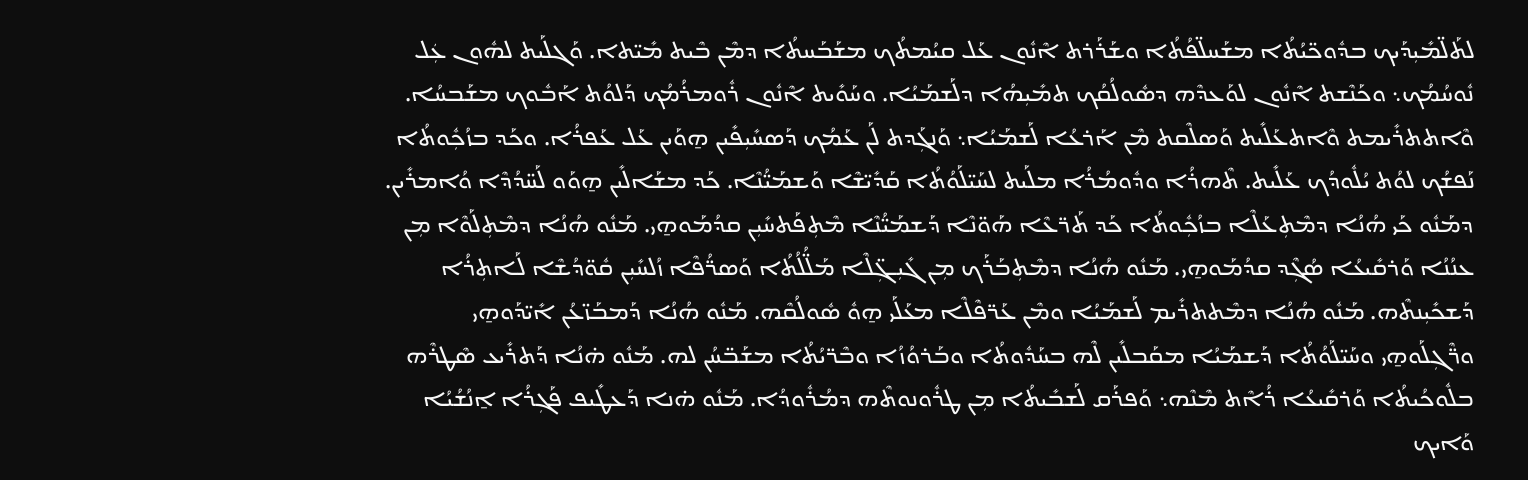ܠܬܰܠ̈ܡܺܝܼܕܰܝܟ ܒܕܽܘܟ̈ܝܳܬܳܐ ܡܫܰܚܠ̈ܦܳܬܳܐ ܘܫܰܪܰܪܬ ܐܶܢܽܘܢ ܥܰܠ ܩܝܳܡܬܳܟ ܡܫܰܒܰܚܬܳܐ ܕܡܶܢ ܒܶܝܬ ܡܺܝ̈ܬܐ. ܘܰܓܠܰܝܬ ܠܗܽܘܢ ܥܲܠ ܢܽܘܚܳܡܳܟ܆ ܘܟܰܢܶܫܬ ܐܶܢܽܘܢ ܠܘܰܥܕܶܗ ܕܣܽܘܠܳܩܳܟ ܬܡܺܝܼܗܳܐ ܕܠܰܫܡܰܝܳܐ. ܘܚܰܘܺܝܬ ܐܶܢܽܘܢ ܪܽܘܡܪܳܡܳܟ ܕܰܠܘܳܬ ܐܰܒܽܘܟ ܡܫܰܒܚܳܐ. ܘܶܐܬܬܪܺܝܡܬ ܘܶܐܬܥܰܠܺܝܬ ܘܰܣܠܶܩܬ ܡܶܢ ܐܰܪܥܳܐ ܠܰܫܡܰܝܳܐ܆ ܘܰܢܓܼܰܕܬ ܠܰܢ ܥܰܡܳܟ ܕܰܣܚܺܝܼܦܺܝܢ ܗ̱ܘܰܝܢ ܥܰܠ ܥܰܦܪܳܐ. ܘܟܰܕ ܒܙܳܟܼܽܘܬܳܐ ܢܰܦܫܳܟ ܠܘܳܬ ܝܳܠܽܘܕܳܟ ܥܰܠܺܝܬ. ܬܶܗܪܳܐ ܘܕܽܘܡܳܪܳܐ ܡܠܰܝܬ ܠܚܰܝ̈ܠܰܘܳܬܳܐ ܩܰܕܺܝ̈ܫܶܐ ܘܰܫܡܰܝ̈ܳܢܶܐ. ܟܰܕ ܡܫܰܐܠܺܝܢ ܗ̱ܘܰܘ ܠܰܚ̈ܕܳܕܶܐ ܘܳܐܡܪܺܝܢ. ܕܡܰܢܽܘ ܟܰܝ ܗܳܢܳܐ ܕܡܶܬܼܥܰܠܶܐ ܒܙܳܟܼܽܘܬܳܐ ܟܰܕ ܬܰܪ̈ܥܶܐ ܗܰܘ̈ܢܶܐ ܕܰܫܡܰܝ̈ܳܢܶܐ ܡܶܬܼܦܰܬܚܺܝܼܢ ܩܕܳܡܰܘܗ̱ܝ. ܡܰܢܽܘ ܗܳܢܳܐ ܕܡܶܬܼܠܰܘܶܐ ܡܼܢ ܥܢܳܢܳܐ ܘܰܪܩܺܝܥܳܐ ܣܳܓܼܶܕ ܩܕܳܡܰܘܗ̱ܝ. ܡܰܢܽܘ ܗܳܢܳܐ ܕܡܶܬܼܒܰܪܰܟ ܡܼܢ ܓܺܝܼܓܼ̈ܠܶܐ ܡܰܠ̈ܳܠܳܬܳܐ ܘܰܣܪ̈ܳܦܶܐ ܙܳܠܚܺܝܼܢ ܩܽܘ̈ܕܳܫܶܐ ܠܰܐܬܼܪܳܐ ܕܰܫܟܺܝܼܢܬܶܗ. ܡܰܢܽܘ ܗܳܢܳܐ ܕܡܶܬܬܪܺܝܡ ܠܰܫܡܰܝܳܐ ܘܡܶܢ ܥܰܪ̈ܦܶܠܶܐ ܡܥܰܠܰܝ ܗ̱ܘܽ ܣܽܘܠܳܩܶܗ. ܡܰܢܽܘ ܗܳܢܳܐ ܕܰܡܒܰܙ̈ܥܳܢ ܐܺܝ̈ܕܰܘܗ̱ܝ ܘܪ̈ܶܓܼܠܰܘܗ̱ܝ ܘܚܰܝ̈ܠܰܘܳܬܳܐ ܕܰܫܡܰܝܳܐ ܡܩܰܒܠܺܝܢ ܠܶܗ ܒܚܰܕܽܘܬܳܐ ܘܒܰܪܘܳܙܳܐ ܘܒܶܪ̈ܝܳܬܳܐ ܡܫܰܒ̈ܚܳܢ ܠܗ. ܡܰܢܽܘ ܗ̇ܢܳܐ ܕܰܬܪܺܝܥ ܣܶܛܪܶܗ ܒܠܽܘܟܳܝܬܳܐ ܘܰܪܩܺܝܥܳܐ ܪܳܐܶܬ ܡܶܢܶܗ܆ ܘܰܦܪܰܩ ܠܰܫܒܺܝܬܳܐ ܡܼܢ ܛܪܽܘܢܘܬܶܗ ܕܡܳܪܽܘܕܳܐ. ܡܰܢܽܘ ܗ̇ܢܐ ܕܰܥܛܺܝܦ ܦܰܓܼܪܳܐ ܐ̱ܢܳܫܳܝܳܐ ܘܰܐܝܟ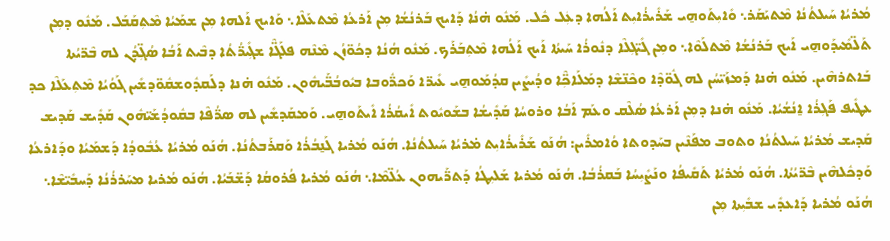ܡܳܪܝܳܐ ܚܰܝܠܬܳܢܳܐ ܡܶܬܝܰܩܰܪ܆ ܘܺܐܝܼܬܰܘܗ̱ܝ ܫܰܪܺܝܪܳܐܝܼܬ ܐܰܠܳܗܐ ܕܥܲܠ ܟܽܠ. ܡܰܢܽܘ ܗ̇ܢܳܐ ܕܰܐܝܟ ܒܰܪܢܳܫܳܐ ܡܼܢ ܐܰܪܥܳܐ ܡܶܬܥܰܠܶܐ܆ ܘܰܐܝܟ ܐܰܠܗܐ ܡܼܢ ܫܡܰܝܳܐ ܡܶܬܼܩܰܒܰܠ. ܡܰܢܽܘ ܕܡܼܢ ܬܰܠ̈ܡܺܝܕܰܘܗ̱ܝ ܐܰܝܟ ܒܰܪܢܳܫܳܐ ܡܶܬܠܰܘܶܐ܆ ܘܡܼܢ ܓܺܝ̈ܓܼܠܶܐ ܕܢܽܘܪܳܐ ܚܰܝܬܳܐ ܐܰܝܟ ܐܰܠܳܗܐ ܡܶܬܼܒܰܪܰܟ. ܡܰܢܽܘ ܗܳܢܳܐ ܕܟܳܘ̈ܙܳܢ ܡܶܢܶܗ ܦܠܰܓ̈ܶܐ ܫܓܼܺܝܪ̈ܳܬܳܐ ܕܒܶܝܬ ܐܰܒܳܐ ܣܳܓܼ̈ܕܳܢ ܠܗ ܒܶܪ̈ܝܳܬܐ ܒܰܐܬܪܗܶܝܢ. ܡܰܢܽܘ ܗ̇ܢܐ ܕܰܡܙܰܝ̈ܚܳܢ ܠܗ ܓܽܘ̈ܕܶܐ ܘܟܶܢ̈ܫܶܐ ܕܡܰܠܰܐܟܼ̈ܶܐ ܘܕܳܝܨܺܝܢ ܩܕܳܡܰܘܗ̱ܝ ܥܺܝܪ̈ܐ ܘܰܟܪ̈ܽܘܒܐ ܒܝܽܘܒܳܒ̈ܰܝܗܽܘܢ. ܡܰܢܽܘ ܗ̇ܢܐ ܕܠܰܩܕܽܘܫܩܽܘ̈ܕܫܺܝܢ ܓܰܘܳܝܳܐ ܡܶܬܼܥܰܠܶܐ ܟܕ ܥܛܺܝܦ ܦܰܓܼܪܳܐ ܐ̱ܢܳܫܳܝܳܐ. ܡܰܢܽܘ ܗ̇ܢܐ ܕܡܼܢ ܐܰܪܥܳܐ ܣܳܠܶܩ ܘܥܰܡ ܐܰܒܳܐ ܘܪܘܚܳܐ ܩܰܕܺܝܫܳܐ ܒܫܰܘܝܽܘܬ ܐܺܝܩܳܪܳܐ ܐܺܝܬܰܘܗ̱ܝ. ܘܰܡܩܰܕܫܺܝܢ ܠܗ ܣܪ̈ܳܦܶܐ ܒܩܽܘܕܳܫܰܝ̈ܗܽܘܢ ܩܰܕܺܝܫ ܩܰܕܝܫ ܩܰܕܝܫ ܡܳܪܝܳܐ ܚܰܝܠܬܳܢܳܐ ܘܬܘܒ ܡܦܰܢܶܝܢ ܒܚܰܕܘܬܐ ܘܳܐܡܪܺܝܢ: ܗܳܢܰܘ ܫܰܪܺܝܪܳܐܝܼܬ ܡ̇ܪܝܳܐ ܚܰܝܠܬܳܢܳܐ. ܗܳܢܰܘ ܡܳܪܝܐ ܓܰܢ̱ܒܳܪܳܐ ܘܰܩܪܰܒܬܳܢܳܐ. ܗܳܢܰܘ ܡܳܪܝܳܐ ܥܳܒܽܘܕܳܐ ܕܰܫܡܰܝܳܐ ܘܕܰܐܪܥܳܐ ܘܰܕܟܽܠܗܶܝܢ ܒܶܪ̈ܝܳܬܳܐ. ܗܳܢܰܘ ܡܳܪܝܳܐ ܬܰܩܺܝܦܳܐ ܘܢܰܨܺܝܼܚܳܐ ܒܰܩܪܳܒܳܐ. ܗܳܢܰܘ ܡܳܪܝܐ ܫܰܠܝܼܛܳܐ ܕܰܬܪ̈ܰܝܗܘܢ ܥܳܠ̈ܡܶܐ܆ ܗܳܢܰܘ ܡܳܪܝܐ ܦܳܪܘܩܳܐ ܕܰܫ̈ܒܰܝܳܐ. ܗܳܢܰܘ ܡܳܪܝܐ ܡܚܰܪܪܳܢܳܐ ܕܰܚܒܺܝ̈ܫܶܐ܆ ܗܳܢܰܘ ܡܳܪܝܐ ܕܰܐܥܕܺܝ ܫܒܺܝܼܬܐ ܡܼܢ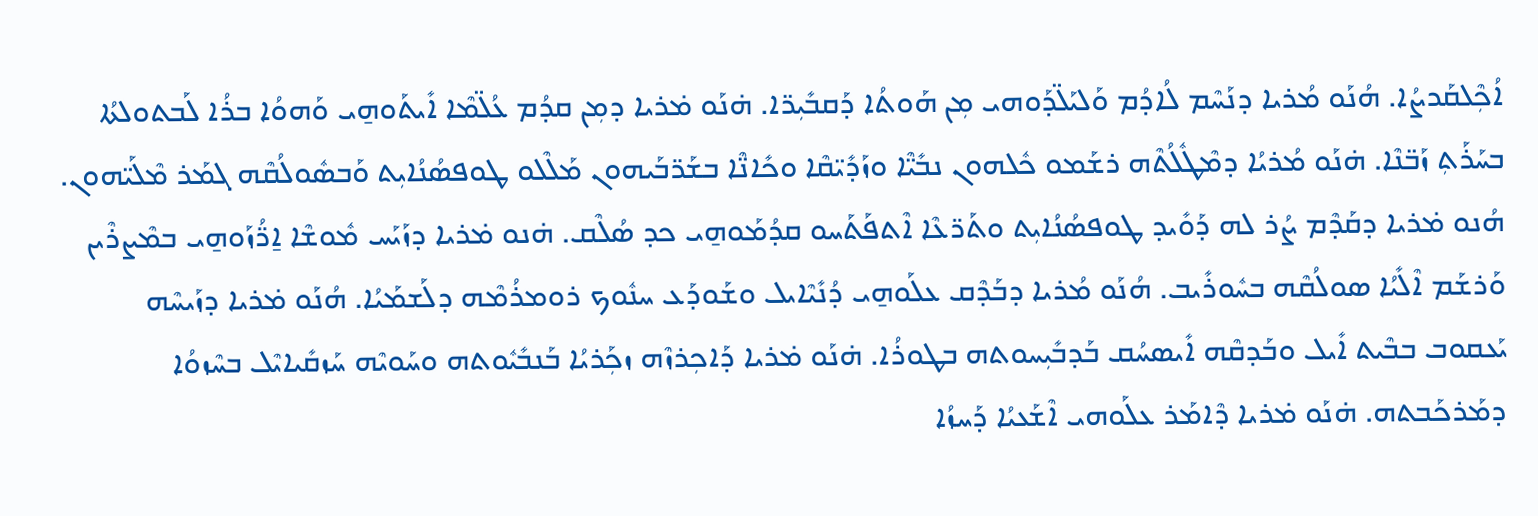ܐܳܟܼܶܠܩܰܖܨܳܐ. ܗܳܢܰܘ ܡܳܪܝܐ ܕܢܰܚܶܡ ܠܳܐܕܳܡ ܘܰܠܝܰܠ̈ܕܰܘܗܝ ܡܼܢ ܗܰܘܬܳܐ ܕܰܩܒܺܝܼܪ̈ܐ. ܗ̇ܢܰܘ ܡ̇ܪܝܐ ܕܡܼܢ ܩܕܳܡ ܥܳܠ̈ܡܶܐ ܐܺܝܬܰܘܗ̱ܝ ܘܰܗܘܳܐ ܒܪܳܐ ܠܰܒܬܘܠܬܳܐ ܒܚܰܪܰܬܼ ܙܰܒ̈ܢܶܐ. ܗ̇ܢܰܘ ܡܳܪܝܳܐ ܕܡܶܛܽܠܳܬܶܗ ܪܫܰܡܘ ܟܽܠܗܘܢ ܢܒܺܝ̈ܶܐ ܘܙܰܕܺܝ̈ܩܶܐ ܘܟܺܐܢ̈ܶܐ ܒܫܰܪ̈ܒܰܝܗܘܢ ܡܰܠܶܠܘ ܛܘܦܣܳܢܳܐܝܼܬ ܘܰܒܣܽܘܠܳܩܶܗ ܓܡܰܪ ܡܶܠܰܝ̈ܗܘܢ. ܗܳܢܘ ܡ̇ܪܝܐ ܕܩܰܕܶܡ ܨܳܪ ܠܗ ܕܰܘܺܝܕ ܛܘܦܣܳܢܳܐܝܼܬ ܘܬܰܪ̈ܥܶܐ ܐܶܬܦܰܬܰܚܘ ܩܕܳܡܰܘܗ̱ܝ ܟܕ ܣܳܠܶܩ. ܗ̇ܢܘ ܡ̇ܪܝܐ ܕܙܰܝܰܚ ܡܽܘܫܶܐ ܐ̱ܪ̈ܳܙܰܘܗ̱ܝ ܒܡܶܨܪܶܝܢ ܘܰܪܫܰܡ ܐܶܠܺܝܳܐ ܣܘܠܳܩܶܗ ܒܚܽܘܪܺܝܒ. ܗܳܢܰܘ ܡܳܪܝܐ ܕܒܰܕܶܩ ܥܠܰܘܗ̱ܝ ܕܳܢܺܝܶܐܝܠ ܘܫܰܘܕܰܥ ܚܢܽܘܟ ܪܘܡܪܳܡܶܗ ܕܠܰܫܡܰܝܳܐ. ܗܳܢܰܘ ܡ̇ܪܝܐ ܕܙܰܝܚܶܗ ܝܰܥܩܘܒ ܒܒܶܝܬ ܐܺܝܠ ܘܒܰܕܩܶܗ ܐܺܝܣܚܳܩ ܒܰܕܒܺܝܼܚܘܬܗ ܒܛܘܪܳܐ. ܗ̇ܢܰܘ ܡ̇ܪܝܐ ܕܰܐܟܼܪܙܶܗ ܙܟܼܰܪܝܳܐ ܒܰܢܒܺܝܽܘܬܗ ܘܚܰܘܝܶܗ ܚܰܙܩܺܝܐܝܶܠ ܒܚܶܙܘܳܐ ܕܡܰܪܟܰܒܬܗ. ܗ̇ܢܰܘ ܡ̇ܪܝܐ ܕܶܐܡܰܪ ܥܠܰܘܗܝ ܐܶܫܰܥܝܳܐ ܕܰܚܙܳܐ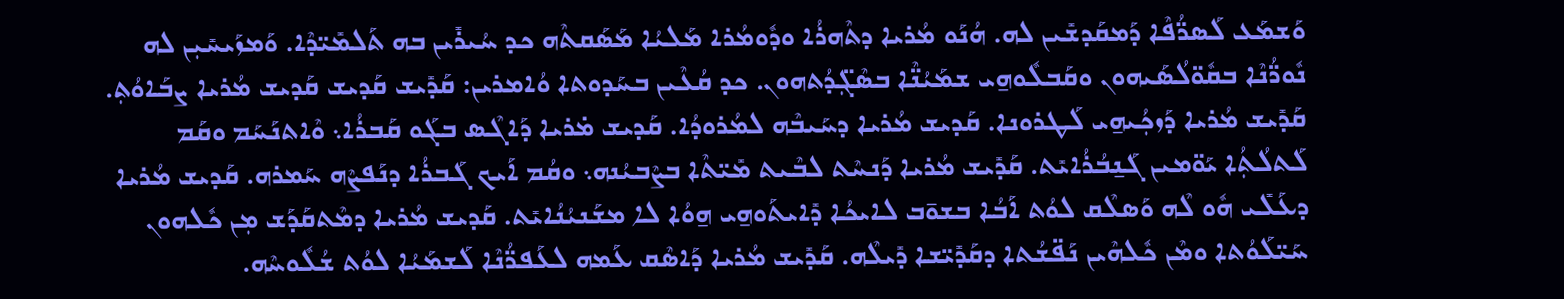ܘܰܫܡܰܥ ܠܰܣܪ̈ܳܦܶܐ ܕܰܡܩܰܕܫܺܝܢ ܠܗ. ܗܳܢܰܘ ܡܳܪܝܐ ܕܬܶܗܪܳܐ ܘܕܽܘܡܳܪܐ ܡܰܠܝܳܐ ܡܰܣܰܩܬܶܗ ܟܕ ܚܳܝܪܺܝܢ ܒܗ ܬܰܠܡܺܝ̈ܕܶܐ. ܘܰܡܙܰܝܚܺܝܼܢ ܠܗ ܢܽܘܪ̈ܳܢܶܐ ܒܩܽܘ̈ܠܳܣܰܝܗܘܢ ܘܩܰܒܠܽܘܗ̱ܝ ܫܡܰܝܳܢ̈ܶܐ ܒܣܶܓܼ̈ܕܳܬܗܘܢ. ܟܕ ܩܳܥܶܝܢ ܒܚܰܕܘܬܐ ܘܳܐܡܪܝܢ: ܩܰܕܺܝܫ ܩܰܕܝܫ ܩܰܕܝܫ ܡܳܪܝܐ ܨܒܰܐܘܳܬܼ. ܩܰܕܺܝܫ ܡܳܪܝܐ ܕܰܙܟܼܳܝܗ̱ܝ ܠܰܛܪܘܢܐ. ܩܰܕܝܫ ܡܳܪܝܐ ܕܚܰܝܒܶܗ ܠܡܳܪܘܕܳܐ. ܩܰܕܝܫ ܡ̇ܪܝܐ ܕܰܐܓܶܣ ܒܓܰܘ ܩܰܒܪܳܐ܆ ܘܶܐܬܢܰܚܰܡ ܘܩܰܡ ܠܰܬܠܳܬܼܳܐ ܝܰܘ̈ܡܝܢ ܓܰܢ̱ܒܳܪܳܐܝܺܬ. ܩܰܕܺܝܫ ܡܳܪܝܐ ܕܰܢܚܶܬ ܠܒܶܝܬ ܡܺܝ̈ܬܶܐ ܒܨܶܒܝܳܢܗ܆ ܘܩܳܡ ܐܰܝܟ ܓܰܒܪܳܐ ܕܢܰܦܨܶܗ ܚܰܡܪܗ. ܩܰܕܝܫ ܡܳܪܝܐ ܕܥܰܠܺܝ ܗܽܘ ܠܶܗ ܘܰܣܠܶܩ ܠܘܳܬ ܐܰܒܳܐ ܒܫܘ̄ܒ ܠܐܝܟܳܐ ܕܺܐܝܬܰܘܗ̱ܝ ܗ̱ܘܳܐ ܠܐ ܡܫܰܢܝܳܢܳܐܝܺܬ. ܩܰܕܝܫ ܡܳܪܝܐ ܕܡܶܬܩܰܕܰܫ ܡܼܢ ܟܽܠܗܘܢ ܚܰܝ̈ܠܰܘܳܬܐ ܘܡܶܢ ܟܽܠܗܶܝܢ ܢܰܦ̈ܫܳܬܐ ܕܩܰܕܺܝ̈ܫܐ ܕܺܝܠܶܗ. ܩܰܕܺܝܫ ܡܳܪܝܐ ܕܰܐܣܶܩ ܥܰܡܗ ܠܥܰܦܪ̈ܳܢܶܐ ܠܰܫܡܰܝܳܐ ܠܘܳܬ ܫܳܠܽܘܚܶܗ.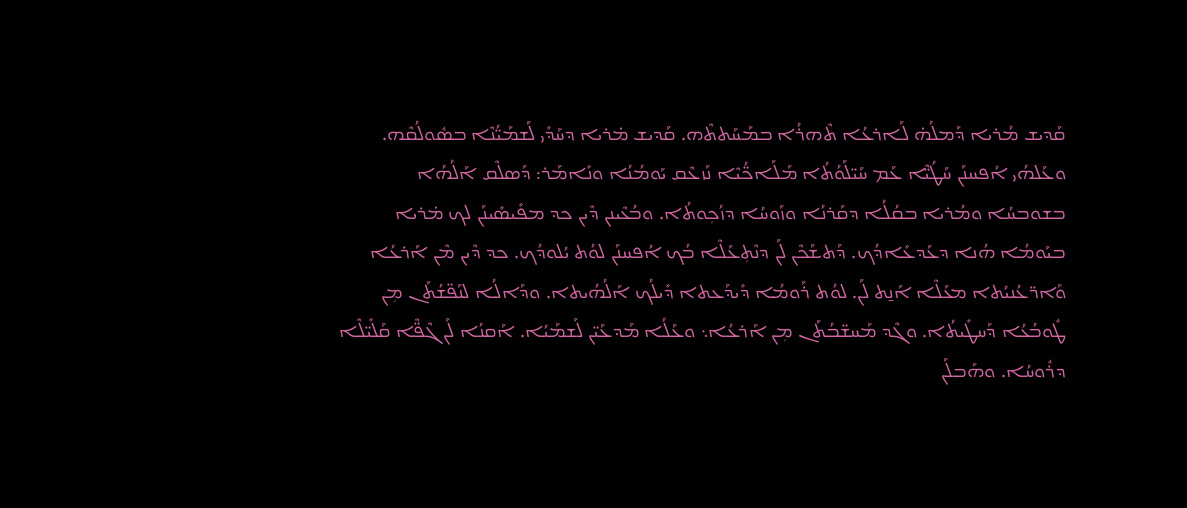ܩܰܕܝܫ ܡܳܪܝܐ ܕܰܡܠܳܗ̇ ܠܰܐܪܥܳܐ ܬܶܗܪܳܐ ܒܡܰܚܰܬܬܶܗ. ܩܰܕܝܫ ܡ̇ܪܝܐ ܕܚܰܕܺܝ ܠܰܫܡܰܝ̈ܳܢܶܐ ܒܣܽܘܠܳܩܶܗ. ܘܥܰܠܗܳܝ ܐܳܦܚܢܰܢ ܚܰܛܳܝ̈ܶܐ ܥܰܡ ܚܰܝ̈ܠܰܘܳܬܳܐ ܡܰܠܰܐܟ̈ܳܝܶܐ ܢܰܙܥܶܩ ܝܰܘܡܳܢܳܐ ܘܢܺܐܡܰܪ: ܕܰܣܠܶܩ ܐܰܠܳܗܳܐ ܒܫܘܒܚܳܐ ܘܡܳܪܝܐ ܒܩܳܠܳܐ ܕܩܰܪܢܳܐ ܘܙܰܘܚܳܐ ܕܙܳܟܼܘܬܳܐ. ܘܒܳܥܶܝܢܢ ܕܶܝܢ ܟܕ ܡܦܺܝܣܺܝܢܰܢ ܠܟ ܡ̇ܪܝܐ ܒܝܰܘܡܳܐ ܗܳܢܐ ܕܥܰܕܥܺܐܕܳܟ. ܕܰܬܫܰܟܶܢ ܠܰܢ ܕܢܶܬܼܥܰܠܶܐ ܒܳܟ ܐܳܦܚܢܰܢ ܠܘܳܬ ܝܳܠܘܕܳܟ. ܟܕ ܕܶܝܢ ܡܶܢ ܐܰܪܥܳܐ ܘܰܐܪ̈ܥܳܢܝܳܬܐ ܡܥܰܠܶܐ ܐܰܢ̱ܬ ܠܰܢ. ܠܘܳܬ ܪܰܘܡܳܐ ܕܺܝܕܰܥܬܐ ܕܺܝܠܳܟ ܐܰܠܳܗܳܝܬܐ. ܘܕܰܐܠܳܐ ܠܢܰܦ̈ܫܳܬܰܢ ܡܼܢ ܛܽܘܒܳܥܳܐ ܕܰܚܛܺܝܬܳܐ. ܘܓܶܕ ܡܰܚܫ̈ܒܳܬܰܢ ܡܼܢ ܐܰܪܥܳܐ܆ ܘܥܰܠܳܐ ܡܰܕܥܰܝ̈ܢ ܠܰܫܡܰܝܳܐ. ܐܰܩܢܳܐ ܠܰܢ ܓܶܦ̈ܶܐ ܩܰܠܺܝ̈ܠܶܐ ܕܪܽܘܚܳܐ. ܘܗܰܒܠܰܢ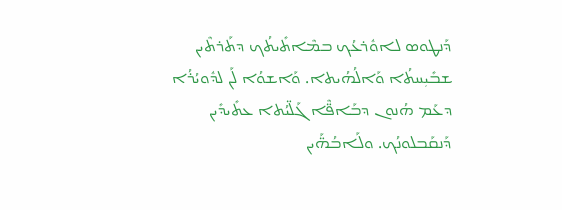ܕܰܢܛܘܣ ܠܐܘܽܪܥܳܟ ܒܡܶܐܬܺܝܬܳܟ ܕܬܰܪܬܶܝܢ ܫܒܺܝܼܚܬܳܐ ܘܰܐܠܳܗܳܝܬܐ. ܘܰܐܫܘܳܐ ܠܰܢ ܠܕܽܘܝܳܪܳܐ ܕܥܰܡ ܗܳܢܘܢ ܕܒܰܐܦ̈ܶܐ ܓܰܠ̈ܝܳܬܐ ܥܬܺܝܕܺܝܢ ܕܰܢܩܰܒܠܘܢܳܟ. ܘܠܰܐܒܳܗ̈ܰܝܢ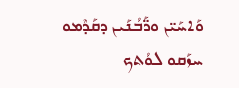ܘܰܐܚܰܝ̈ܢ ܘܪ̈ܰܒܳܢܰܝܢ ܕܩܰܕܶܡܘ ܚܙܰܩܘ ܠܘܳܬܟ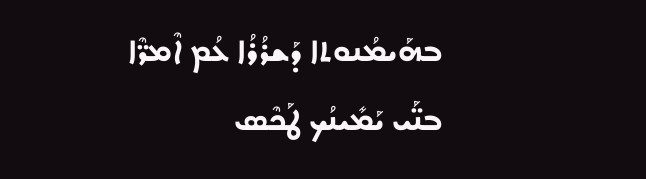ܒܗܰܝܡܳܢܘܬܐ ܕܰܫܪܳܪܳܐ ܥܳܡ ܐܶܡܪ̈ܶܐ ܒܢ̈ܰܝ ܝܰܡܺܝܢܳܟ ܛܰܟܶܣ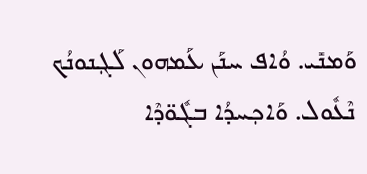ܘܰܡܢܺܝ. ܘܳܐܦ ܚܢܰܢ ܥܰܡܗܘܢ ܠܰܓܼܢܘܢܳܟ ܢܶܥܽܘܠ. ܘܰܐܟܼܚܕܳܐ ܒܓܽܘ̈ܕܶܐ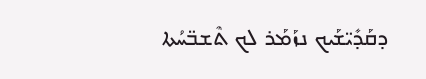ܕܩܰܕܺܝ̈ܫܰܝܟ ܢܙܰܡܰܪ ܠܟ ܬܶܫܒ̈ܚܳܬܐ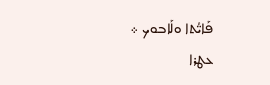ܦܰܐܝ̈ܳܬܐ ܘܠܰܐܒܘܟ ܀
ܥܛܪܐ